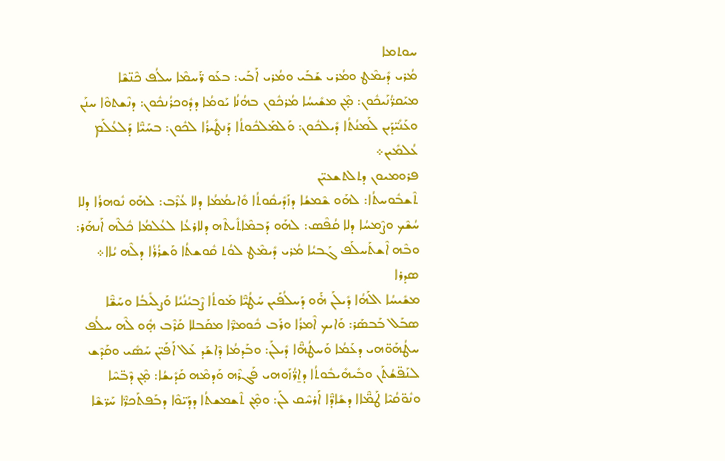ܚܘܬܡܐ
ܡܳܪܝ ܕܺܝܡܶܛ ܘܡܳܪܝ ܫܰܒܰܝ ܘܡܳܪܝ ܐܰܒܰܝ: ܒܥܰܘ ܪ̈ܰܚܡܶܐ ܚܠܳܦ ܟܶܢ̈ܫܶܐ ܡܝܰܩܪ̈ܳܢܰܝܟܽܘܢ: ܡ̣ܶܢ ܡܫܺܝܚܳܐ ܡܳܪܟܽܘܢ ܒܗܳܢܳܐ ܝܰܘܡܳܐ ܕܕܽܘܟܪܳܢܟܽܘܢ: ܕܢܶܫܬܘܶܐ ܚܢܰܢ ܘܥܰܢܺܝ̈ܕܰܝܢ ܠܰܡܢܳܬܳܐ ܕܺܝܠܟܽܘܢ: ܘܰܠܡܰܠܟܽܘܬܳܐ ܕܰܢܛܺܝܪܳܐ ܠܟܽܘܢ: ܒܚܰܝ̈ܶܐ ܕܰܠܥܳܠܰܡ ܥܳܠܡܺܝܢ܀
ܦܪܘܡܝܘܢ ܕܬܠܬܫܥܝ̈ܢ
ܬܶܫܒܽܘܚܬܳܐ: ܠܗܰܘ ܫܶܡܫܳܐ ܕܙܰܕܺܝܩܽܘܬܳܐ ܘܺܐܝܡܳܡܳܐ ܕܠܐ ܥܳܪܶܒ: ܠܗܰܘ ܢܽܘܗܪܳܐ ܕܠܐ ܚܳܫܶܟ ܘܨܶܡܚܳܐ ܕܠܐ ܩܳܦܶܣ: ܠܗܰܘ ܕܰܒܡܶܐܬܺܝܬܶܗ ܕܠܐܪܥܳܐ ܠܥܳܠܡܳܐ ܟܽܠܶܗ ܐܰܢܗܰܪ: ܘܒܶܗ ܐܶܫܬܰܚܠܰܦ ܓܰܒܝܳܐ ܡܳܪܝ ܕܺܝܡܶܛ ܠܘܳܬ ܩܽܘܫܬܳܐ ܘܰܫܪܳܪܳܐ ܕܠܶܗ ܝܳܐܐ܀
ܣܕܪܐ
ܡܫܺܝܚܳܐ ܐܠܰܗܳܐ ܕܺܝܠܰܢ ܗ̇ܰܘ ܕܰܚܠܳܦܰܝܢ ܚܰܛܳܝ̈ܶܐ ܡܰܘܬܳܐ ܨܶܒܝܳܢܳܝܳܐ ܘܰܨܠܺܝܒܳܐ ܘܚܰܫ̈ܶܐ ܣܒܰܠ ܒܰܒܣܰܪ: ܘܰܐܝܟ ܐܶܡܪܳܐ ܘܪܰܒ ܟܽܘܡܪ̈ܶܐ ܡܩܰܒܠܐ ܩܰܪܶܒ ܗ̣ܽܘ ܠܶܗ ܚܠܳܦ ܚܛܳܗܰܘ̈ܗܝ ܕܥܰܡܳܐ ܘܰܚܛܳܗ̈ܶܐ ܕܺܝܠܰܢ: ܘܒܰܕܡܳܐ ܕܶܐܫܰܕ ܥܰܠ ܐܰܦܰܝ̈ܢ ܚܰܣܺܝ ܘܩܰܕܶܫ ܠܢܰܦ̈ܫܳܬܰܢ ܘܒܺܝܗܺܝܒܽܘܬܳܐ ܕܐ̱ܪ̈ܳܙܰܘܗܝ ܦܰܓܪܶܗ ܘܰܕܡܶܗ ܩܰܕܺܝܫܳܐ: ܡ̣ܶܢ ܕܶܒ̈ܚܶܐ ܘܢܽܘ̈ܩܳܝܶܐ ܛܰܡ̈ܶܐܐ ܕܫܺܐܕ̈ܶܐ ܐܰܪܚܶܩ ܠܰܢ: ܘܡ̣ܶܢ ܬܶܫܡܫܬܳܐ ܕܕܰܝ̈ܘܶܐ ܕܒܰܦܬܰܟܪ̈ܶܐ ܚܰܪ̈ܫܶܐ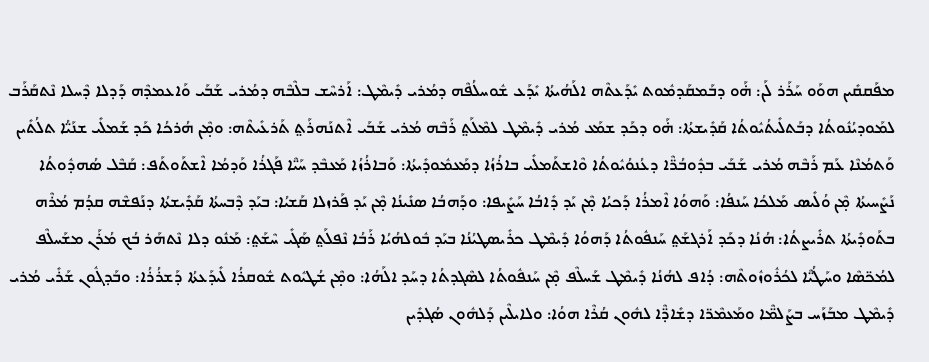ܡܦܰܩܩܺܝܢ ܗܘܰܘ ܚܰܪܰܪ ܠܰܢ: ܗ̇ܰܘ ܕܒܰܡܩܰܕܡܽܘܬ ܝܺܕܰܥܬܶܗ ܐܠܰܗܳܝܬܳܐ ܝܺܕܰܥ ܫܽܘܚܠܳܦܶܗ ܕܡܳܪܝ ܕܺܝܡܶܛ: ܐܰܪܚܶܫ ܒܠܶܒܶܗ ܕܡܳܪܝ ܫܰܒܰܝ ܘܰܐܥܡܕܶܗ ܕܰܕܠܐ ܕܶܚܠܐ ܢܶܬܩܰܪܰܒ ܠܡܰܘܕܝܳܢܽܘܬܳܐ ܕܒܰܬܠܺܝܬܳܝܽܘܬܳܐ ܩܰܕܺܝܫܬܳܐ: ܗ̇ܰܘ ܕܟܰܕ ܫܡܰܥ ܡܳܪܝ ܕܺܝܡܶܛ ܠܡܶܠܰܬ݀ ܪܰܒܶܗ ܡܳܪܝ ܫܰܒܰܝ ܐܶܬܢܰܗܪܰܬ݀ ܬܰܪܥܺܝܬܶܗ: ܘܡ̣ܶܢ ܗܳܪܟܳܐ ܟܰܕ ܫܰܡܠܺܝ ܫܢܰܝ̈ܳܐ ܬܠܳܬܺܝܢ ܘܰܬܡܳܢܶܐ ܥܰܡ ܪܰܒܶܗ ܡܳܪܝ ܫܰܒܰܝ ܒܕܽܘܒܳܪ̈ܶܐ ܕܥܳܢܘܳܝܽܘܬܳܐ ܘܶܐܫܬܰܡܠܺܝ ܒܐܪܳܙܳܐ ܕܡܰܥܡܽܘܕܺܝܬܳܐ: ܘܰܒܐܪܳܙܳܐ ܡܰܥܒܶܕ ܚܰܝ̈ܶܐ ܦܰܓܪܳܐ ܘܰܕܡܳܐ ܐܶܫܬܰܘܬܰܦ: ܩܰܒܶܠ ܣܳܗܕܽܘܬܳܐ ܢܰܨܺܚܝܬܳܐ ܡ̣ܶܢ ܘܳܠܺܝܣ ܡܰܠܟܳܐ ܚܰܢܦܳܐ: ܘܰܗܘܳܐ ܐܶܡܪܳܐ ܕܰܟܝܳܐ ܡ̣ܶܢ ܝܰܕ ܕܺܐܒܳܐ ܚܰܨܺܝܦܐ: ܘܕܰܗܒܳܐ ܣܢܺܝܢܳܐ ܡ̣ܶܢ ܝܰܕ ܦܰܪܙܠܐ ܩܰܫܝܳܐ: ܒܝܰܕ ܕܶܒܚܬܳܐ ܩܰܕܺܝܫܬܳܐ ܕܢܰܦܫܶܗ ܩܕܳܡ ܡܳܪܶܗ ܒܬܰܘܕܺܝܬܳܐ ܬܪܺܝܨܬܳܐ: ܗܳܢܳܐ ܕܟܰܕ ܐܰܪܓܫܰܬ݀ ܚܰܢܦܽܘܬܳܐ ܕܰܗܘܳܐ ܕܺܝܡܶܛ ܟܪܺܝܣܛܝܳܢܳܐ ܒܝܰܕ ܒܽܘܠܗܳܝܳܐ ܪܰܒܳܐ ܢܶܦܠܰܬ݀ ܣܰܓܺܝ ܚܶܫܰܬ݀: ܡܰܢܽܘ ܕܠܐ ܢܶܬܗܰܪ ܒܳܟ ܡܳܪܰܢ ܡܫܰܚܠܶܦ ܠܡܳܟ̈ܣܶܐ ܘܚܰܛܳܝ̈ܶܐ ܠܟܳܪܽܘܙܽܘܬܶܗ: ܕܳܐܦ ܠܗܳܢܳܐ ܕܺܝܡܶܛ ܫܰܚܠܶܦ ܡ̣ܶܢ ܚܰܢܦܽܘܬܳܐ ܠܣܶܓܕܬܳܐ ܕܚܰܕ ܐܠܰܗܳܐ: ܘܡ̣ܶܢ ܫܳܛܝܽܘܬ ܫܽܘܩܪܳܐ ܠܺܝܕܰܥܬܳܐ ܕܰܫܪܳܪܳܐ: ܘܒܰܕܓܽܘܢ ܫܰܪܺܝ ܡܳܪܝ ܕܺܝܡܶܛ ܡܒܰܙܰܚ ܒܨܰܠܡ̈ܶܐ ܘܡܰܥܡܶܪ̈ܐ ܕܫܺܐܕ̈ܶܐ ܠܗܽܘܢ ܩܳܪܶܐ ܗܘܳܐ: ܘܠܐܝܠܶܝܢ ܕܰܠܗܽܘܢ ܣܳܓܕܺܝܢ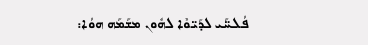ܦܳܠܚ̈ܰܝ ܠܕܰܝ̈ܘܶܐ ܠܗܽܘܢ ܡܫܰܡܰܗ ܗܘܳܐ: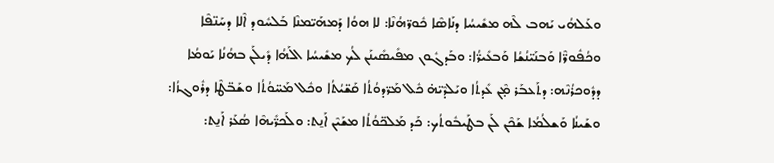ܘܥܰܠܗܳܝ ܝܰܗܒ ܠܶܗ ܡܫܺܝܚܳܐ ܕܢܰܐܣܶܐ ܟܽܘܪ̈ܗܳܢܶܐ: ܠܐ ܗܘܳܐ ܕܰܡܗܰܝ̈ܡܢܶܐ ܒܰܠܚܽܘܕ ܐܶܠܐ ܕܚܰܢ̈ܦܶܐ ܘܟܳܦܽܘܪ̈ܶܐ ܘܰܒܢܰܝ̈ܢܳܫܳܐ ܘܰܒܥܺܝܪ̈ܳܐ: ܘܒܰܕܓܽܘܢ ܡܦܺܝܣܺܝܢܰܢ ܠܳܟ ܡܫܺܝܚܳܐ ܐܠܰܗܳܐ ܕܺܝܠܰܢ ܒܗܳܢܳܐ ܝܰܘܡܳܐ ܕܕܽܘܟܪܳܢܶܗ: ܕܬܰܥܒܰܪ ܡ̣ܶܢ ܥܺܕܬܳܐ ܘܝܰܠܕܶܝ̈ܗ̇ ܟܽܠ ܡܰܪ̈ܕܘܳܬܳܐ ܩܰܫ̈ܝܳܬܳܐ ܘܟܽܠ ܡܰܚ̈ܘܳܬܳܐ ܘܫܰܒ̈ܛܶܐ ܕܪܽܘܓܙܳܐ: ܘܫܰܝܢܳܐ ܘܰܫܠܳܡܳܐ ܫܰܟܶܢ ܠܰܢ ܒܛܰܝܒܽܘܬܳܟ: ܟܰܕ ܡܰܠܟ̈ܘܳܬܳܐ ܡܫܰܝܶܢ ܐܰܢ̱ܬ: ܘܠܰܟܪ̈ܺܝܗܶܐ ܣܳܥܰܪ ܐܰܢ̱ܬ: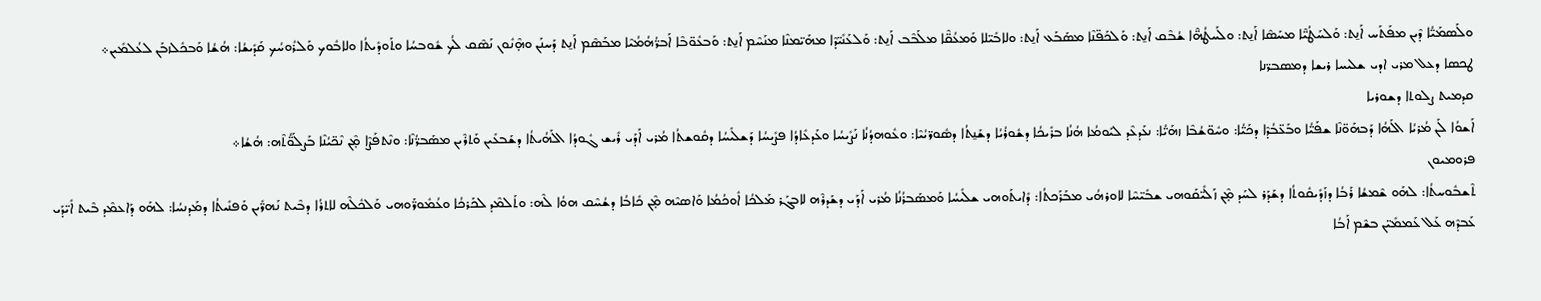ܘܠܰܣܡܰܝ̈ܳܐ ܕܶܝܢ ܡܦܰܬܰܚ ܐܰܢ̱ܬ: ܘܰܠܚܰܛܳܝ̈ܶܐ ܡܚܰܣܶܐ ܐܰܢ̱ܬ: ܘܠܰܚܛܳܗ̈ܶܐ ܫܳܒܶܩ ܐܰܢ̱ܬ: ܘܰܠܟܰܦ̈ܢܶܐ ܡܣܰܒܰܥ ܐܰܢ̱ܬ: ܘܠܐܒܺܝ̈ܠܐ ܘܰܡܥܳܩ̈ܶܐ ܡܠܰܒܶܒ ܐܰܢ̱ܬ: ܘܰܠܥܰܢܺܝ̈ܕܶܐ ܡܗܰܝ̈ܡܢܶܐ ܡܢܰܚܶܡ ܐܰܢ̱ܬ: ܘܰܒܥܽܘ̈ܒܶܐ ܐܰܒܪ̈ܳܗܳܡܳܝܶܐ ܡܒܰܣܶܡ ܐܰܢ̱ܬ ܕܰܚܢܰܢ ܘܗ̣ܶܢܽܘܢ ܢܰܣܶܩ ܠܳܟ ܫܽܘܒܚܳܐ ܘܬܰܘܕܺܝܬܳܐ ܘܠܐܒܽܘܟ ܘܰܠܪܽܘܚܳܟ ܩܰܕܺܝܫܳܐ: ܗܳܫܳܐ ܘܰܒܟܽܠܙܒܰܢ ܠܥܳܠܡܺܝܢ܀
ܛܟܣܐ ܕܥܠ ܡܪܝ ܐܕܝ ܫܠܝܚܐ ܪܝܫܐ ܕܡܣܒܪ̈ܢܐ
ܩܕܡܝܬ ܨܠܘܬܐ ܕܫܘܪܝܐ
ܐܰܫܘܳܐ ܠܰܢ ܡܳܪܝܳܐ ܐܠܰܗܳܐ ܕܰܒܗܰܘ̈ܢܶܐ ܫܦܰܝ̈ܳܐ ܘܒܰܥ̈ܒܳܕܶܐ ܕܟܰܝ̈ܳܐ: ܘܚܽܘ̈ܫܳܒܶܐ ܙܗܰܝ̈ܳܐ: ܢܥܰܕܥܶܕ ܠܝܰܘܡܳܐ ܗܳܢܳܐ ܒܪܺܝܟܳܐ ܕܫܽܘܪܳܝܳܐ ܕܫܰܢ̱ܬܳܐ ܕܣܽܘܪ̈ܝܳܝܶܐ: ܘܥܽܘܗܕܳܢܳܐ ܢܰܨܺܝܚܳܐ ܘܥܰܕܥܺܐܕܳܐ ܦܨܺܝܚܳܐ ܕܰܫܠܺܝܚܳܐ ܕܩܽܘܫܬܳܐ ܡܳܪܝ ܐܰܕܰܝ ܪܺܝܫ ܓܽܘܕܳܐ ܐܠܰܗܳܝܬܳܐ ܕܫܰܒܥܺܝܢ ܘܰܬܪܶܝܢ ܡܣܰܒܪ̈ܳܢܶܐ: ܘܢܶܬܦܰܨܶܐ ܡ̣ܶܢ ܢܶܟ̈ܝܳܢܶܐ ܒܰܨܠܰܘ̈ܳܬܶܗ: ܗܳܫܳܐ܀
ܦܪܘܡܝܘܢ
ܬܶܫܒܽܘܚܬܳܐ: ܠܗܰܘ ܫܶܡܫܳܐ ܪܰܒܳܐ ܕܙܰܕܺܝܩܽܘܬܳܐ ܕܫܰܕܰܪ ܠܚܰܕ ܡ̣ܶܢ ܙܰܠܺܝ̈ܩܰܘܗܝ ܫܒܺܝ̈ܚܶܐ ܠܐܘܪܗܳܝ ܡܒܰܪܰܟܬܳܐ: ܕܺܐܝܬܰܘܗܝ ܫܠܺܝܚܳܐ ܘܰܡܣܰܒܪܳܢܳܐ ܡܳܪܝ ܐܰܕܰܝ ܕܫܰܕܪܶܗ ܠܐܒܓܰܪ ܡܰܠܟܳܐ ܐܽܘܟܳܡܳܐ ܘܰܐܣܝܶܗ ܡ̣ܶܢ ܟܺܐܒܳܐ ܕܫܳܚܶܩ ܗܘܳܐ ܠܶܗ: ܘܬܰܠܡܶܕ ܠܟܰܪܟܳܐ ܘܥܳܡܽܘܪ̈ܰܘܗܝ ܘܰܠܟܽܠܶܗ ܠܐܬܪܳܐ ܕܒܶܝܬ ܢܰܗܪ̈ܺܝܢ ܘܰܦܢܺܝܬܳܐ ܕܡܰܕܢܚܳܐ: ܠܗܰܘ ܕܰܐܥܡܶܕ ܒܶܝܬ ܐܺܝ̈ܕܰܝ ܥܰܒܕܶܗ ܥܰܠ ܥܰܡܡܺܝ̈ܢ ܒܫܶܡ ܐܰܒܳܐ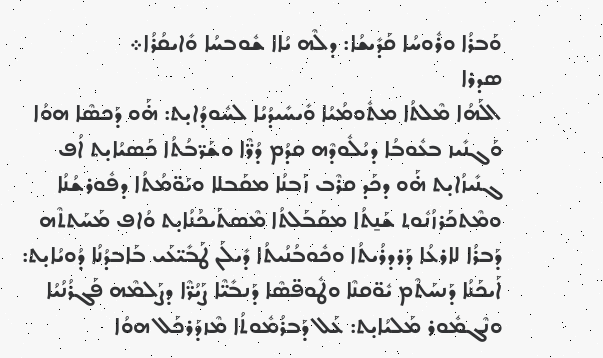ܘܰܒܪܳܐ ܘܪܽܘܚܳܐ ܩܰܕܺܝܫܳܐ: ܕܠܶܗ ܝܳܐܐ ܫܽܘܒܚܳܐ ܘܺܐܝܩܳܪܳܐ܀
ܣܕܪܐ
ܐܠܰܗܳܐ ܡܶܠܬܳܐ ܡܬܽܘܡܳܝܳܐ ܘܺܝܚܺܝܕܳܝܳܐ ܠܚܽܘܕܳܐܝ̣ܬ: ܗ̇ܰܘ ܕܰܟܣܶܐ ܗܘܳܐ ܘܰܓܢܺܝܙ ܒܥܽܘܒܳܐ ܕܝܳܠܽܘܕܶܗ ܩܕܳܡ ܕܳܪ̈ܶܐ ܘܫܰܪ̈ܒܳܬܳܐ ܟܰܣܝܳܐܝ̣ܬ ܐܳܦ ܓܢܺܝܙܳܐܝ̣ܬ ܗ̇ܰܘ ܕܟܰܕ ܩܪܶܒ ܙܰܒܢܳܐ ܡܩܰܒܠܐ ܘܝܰܘ̈ܡܳܬܳܐ ܕܦܽܘܪܫܳܢܳܐ ܘܡܶܬܟܰܪܙܳܢܽܘܬ ܫܰܢ̱ܬܳܐ ܡܩܰܒܰܠܬܳܐ ܡܶܣܬܰܝܟܳܢܳܐܝ̣ܬ ܘܳܐܦ ܡܰܚܰܬܬܶܗ ܕܰܒܪܳܐ ܠܐܪܥܳܐ ܕܰܪܕܪܳܝܬܳܐ ܘܟܽܘܒܳܢܳܝܬܳܐ ܕܺܝܠܰܢ ܛܰܒܺܝ̈ܥܰܝ ܒܰܐܒܕܳܢܳܐ ܕܳܘܝܳܐܝ̣ܬ: ܐܰܝܟܰܢܳܐ ܕܰܢܚܰܬܶܡ ܝܽܘ̈ܩܢܶܐ ܘܛܽܘܦ̈ܣܶܐ ܕܰܢܒܺܝ̈ܶܐ ܨܰܝܳܪ̈ܶܐ ܕܨܰܠܡܶܗ ܦܰܓܪܳܢܳܝܳܐ ܘܢܶܓܡܽܘܪ ܡܰܠܝܳܐܝ̣ܬ: ܥܰܠ ܕܰܒܪܳܡܽܘܬܳܐ ܡܶܙܕܰܪܟܰܠ ܗܘܳܐ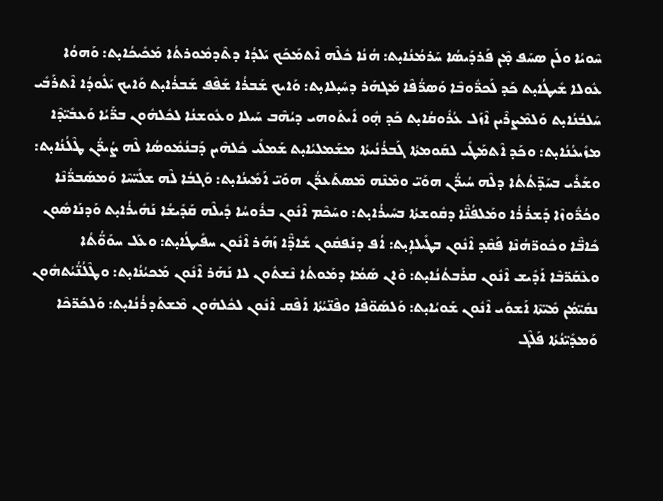ܚܶܘܝܳܐ ܘܠܰܢ ܣܚܰܦ ܡ̣ܶܢ ܦܰܪܕܰܝܣܳܐ ܚܰܪܡܳܢܳܐܝ̣ܬ: ܗܳܢܳܐ ܟܽܠܶܗ ܐܶܬܡܰܟܰܟ ܝܰܠܕܳܐ ܕܬܶܕܡܽܘܪܬܳܐ ܡܰܟܺܝܟܳܐܝ̣ܬ: ܘܰܗܘܳܐ ܥܽܘܠܐ ܫܺܝܛܳܐܝ̣ܬ ܟܰܕ ܠܰܟܪ̈ܽܘܒܶܐ ܘܰܣܪ̈ܳܦܶܐ ܡܰܓܗܰܪ ܕܚܺܝ̣ܠܐܝ̣ܬ: ܘܰܐܝܟ ܫܰܒܪܳܐ ܫܰܦܶܦ ܫܰܒܪܳܐܝ̣ܬ ܘܰܐܝܟ ܝܰܠܽܘܕܳܐ ܐܶܬܪܰܒܺܝ ܚܰܠܒܳܢܳܐܝ̣ܬ ܘܰܠܡܶܨܪܶܝܢ ܐܶܙܰܠ ܥܳܪܽܘܩܳܐܝ̣ܬ ܟܰܕ ܗ̣ܽܘ ܐܺܝܬܰܘܗܝ ܕܝܳܗܶܒ ܚܰܝܠܐ ܘܥܽܘܫܢܳܐ ܠܟܽܠܗܽܘܢ ܒܪ̈ܰܝܳܐ ܘܰܥܒܺܝ̈ܕܶܐ ܡܙܺܝܥܳܢܳܐܝ̣ܬ: ܘܟܰܕ ܐܶܬܡܰܛܺܝ ܠܩܰܘܡܬܳܐ ܓܰܒܪܳܢܳܝܬܳܐ ܡܫܰܡܠܝܳܐܝ̣ܬ ܫܰܡܠܺܝ ܟܽܠܗܶܝܢ ܕܰܒܢܳܡܽܘܣܳܐ ܠܶܗ ܨܳܝܪ̈ܳܢ ܛܶܠܳܢܳܐܝ̣ܬ: ܘܫܰܪܺܝ ܒܚܰܕ̈ܬܳܬܳܐ ܕܠܶܗ ܚܳܝܪ̈ܳܢ ܗܘܰܝ̈ ܘܡܶܢܶܗ ܡܶܣܬܰܥܪ̈ܳܢ ܗܘܰܝ̈ ܐܰܡܺܝܢܳܐܝ̣ܬ: ܘܰܓܒܳܐ ܠܶܗ ܫܠܺܝ̈ܚܶܐ ܘܰܡܣܰܒܪ̈ܳܢܶܐ ܘܟܳܪ̈ܽܘܙܶܐ ܕܰܫܪܳܪܳܐ ܘܡܰܠܦܳܢ̈ܶܐ ܕܩܽܘܫܬܳܐ ܒܚܺܝܪܳܐܝ̣ܬ: ܘܚܰܟܶܡ ܐܶܢܽܘܢ ܒܪܽܘܚܳܐ ܕܺܝܠܶܗ ܩܰܕܺܝܫܳܐ ܢܰܗܺܝܪܳܐܝ̣ܬ ܘܰܕܢܰܐܣܽܘܢ ܟܺܐܒ̈ܶܐ ܘܟܽܘܪ̈ܗܳܢܶܐ ܦܰܩܶܕ ܐܶܢܽܘܢ ܒܛܺܝܠܐܴܝ̣ܬ: ܐܳܦ ܕܢܰܦܩܽܘܢ ܫܺܐܕ̈ܶܐ ܙܰܗܰܪ ܐܶܢܽܘܢ ܚܦܺܝܛܳܐܝ̣ܬ: ܘܥܰܠ ܚܘܰܘ̈ܳܬܳܐ ܘܥܶܩܰܪ̈ܒܶܐ ܐܰܕܺܝܫ ܐܶܢܽܘܢ ܩܪܰܒܬܳܢܳܐܝ̣ܬ: ܘܶܐܢ ܣܰܡܳܐ ܕܡܰܘܬܳܐ ܢܶܫܬܽܘܢ ܠܐ ܢܰܗܰܪ ܐܶܢܽܘܢ ܡܰܟܝܳܢܳܐܝ̣ܬ: ܘܛܶܠܳܢ̈ܳܝܳܬܗܽܘܢ ܢܩܺܝ̈ܡܳܢ ܡܺܝ̈ܬܶܐ ܐܰܫܘܺܝ ܐܶܢܽܘܢ ܫܰܘܝܳܐܝ̣ܬ: ܘܰܠܣܰܘ̈ܦܶܐ ܘܦܶܢ̈ܝܳܬܳܐ ܐܰܦܶܩ ܐܶܢܽܘܢ ܠܟܽܠܗܽܘܢ ܡܶܫܬܰܕܪܳܢܳܐܝ̣ܬ: ܘܰܠܟܰܪ̈ܟܶܐ ܘܰܡܕܺܝ̈ܢܳܬܳܐ ܦܰܠܶܓ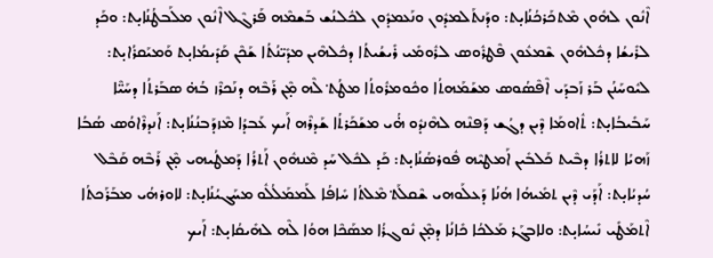ܐܶܢܽܘܢ ܠܗܽܘܢ ܡܶܬܟܰܪܟܳܢܳܐܝ̣ܬ: ܘܕܰܢܬܰܠܡܕܽܘܢ ܘܢܰܥܡܕܽܘܢ ܠܟܽܠܢܳܫ ܒܰܫܡܶܗ ܦܰܪܓܶܠ ܐܶܢܽܘܢ ܡܠܰܒܛܳܢܳܐܝ̣ܬ: ܘܟܰܕ ܠܪܺܝܫܳܐ ܕܟܽܠܗܽܘܢ ܫܶܡܥܽܘܢ ܦܶܛܪܽܘܣ ܠܪܽܘܡܺܝ ܪܺܝܫܳܝܬܳܐ ܕܟܽܠܗܶܝܢ ܡܕܺܝ̈ܢܳܬܳܐ ܫܰܟܶܢ ܩܰܕܺܝܡܳܐܝ̣ܬ ܘܰܡܝܰܩܪܳܐܝ̣ܬ: ܠܝܽܘܚܰܢܳܢ ܒܰܪ ܙܰܒܕܰܝ ܐܶܦܶܣܳܘܣ ܡܫܰܡܰܗܬܳܐ ܘܟܽܘܡܪܽܘܬܳܐ ܡܛܳܬ݀ ܠܶܗ ܡ̣ܶܢ ܪܰܒܶܗ ܕܢܰܟܪܶܙ ܒܳܗ̇ ܣܒܰܪܬܳܐ ܕܚܰܝ̈ܶܐ ܚܰܒܺܝܒܳܐܝ̣ܬ: ܬܽܐܘܡܰܐ ܕܶܝܢ ܕܓܳܫ ܕܰܦܢܶܗ ܠܗܶܢܕܽܘ ܗ̇ܳܝ ܡܫܰܟܰܪܬܳܐ ܫܰܕܪܶܗ ܐܰܝܟ ܥܰܒܕܳܐ ܡܶܙܕܰܒܢܳܢܳܐܝ̣ܬ: ܐܰܢܕܪܶܐܘܳܣ ܣܳܒܳܐ ܙܰܗܝܳܐ ܠܐܬܪܳܐ ܕܒܶܝܬ ܟܰܠܒܺܝܢ ܐܰܡܛܝܶܗ ܦܽܘܪܣܳܢܳܐܝ̣ܬ: ܟܰܕ ܠܟܽܠ ܚܰܕ ܡܶܢܗܽܘܢ ܐܰܬܪܳܐ ܕܰܡܛܳܝܗܝ ܡ̣ܶܢ ܪܰܒܶܗ ܩܰܒܶܠ ܚܳܕܝܳܐܝ̣ܬ: ܐܰܕܰܝ ܕܶܝܢ ܬܡܺܝܗܳܐ ܗܳܢܳܐ ܕܰܥܠܰܘܗܝ ܫܶܩܠܰܬ݀ ܡܶܠܬܳܐ ܚܺܐܦܳܐ ܠܰܡܡܰܠܳܠܽܘ ܡܚܰܓܝܳܢܳܐܝ̣ܬ: ܠܐܘܪܗܳܝ ܡܒܰܪܰܟܬܳܐ ܐܶܬܡܰܛܺܝ ܢܺܝܚܳܐܝ̣ܬ: ܘܠܐܒܓܰܪ ܡܰܠܟܳܐ ܟܺܐܢܳܐ ܕܡ̣ܶܢ ܢܽܘܓܪܳܐ ܡܣܰܟܶܐ ܗܘܳܐ ܠܶܗ ܠܗܺܝܩܳܐܝ̣ܬ: ܐܰܝܟ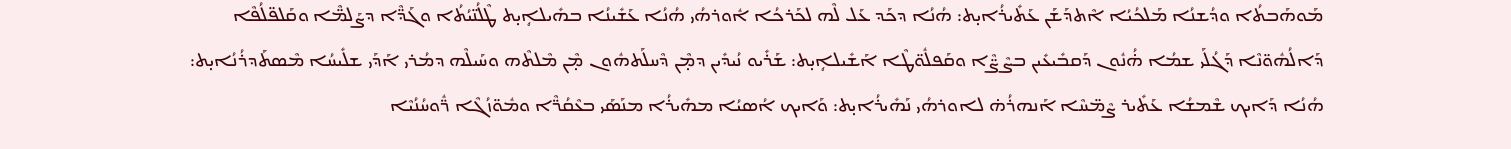ܡܰܘܗܰܒܬܳܐ ܘܕܳܫܢܳܐ ܡܰܠܟܳܝܳܐ ܐܶܬܕܰܫܰܢ ܥܰܬܺܝܪܳܐܝ̣ܬ: ܗܳܢܳܐ ܕܟܰܕ ܥܰܠ ܠܶܗ ܠܟܰܪܟܳܐ ܐܽܘܪܗܳܝ ܗܳܢܳܐ ܥܰܫܺܝܢܳܐ ܒܗܺܝܠܐܴܝ̣ܬ ܛܶܠܳܢ̈ܝܳܬܳܐ ܘܓܰܕ̈ܶܐ ܕܨܰܠܡ̈ܶܐ ܘܩܰܠܦ̈ܠܳܦܶܐ ܕܰܐܠܳܗܽܘ̈ܢܶܐ ܕܰܓܳܠܰܝ ܫܡܳܐ ܗ̇ܳܢܽܘܢ ܕܰܩܒܺܝܥܺܝܢ ܒܨܶܨ̈ܶܐ ܘܩܰܦܠܽܘ̈ܛܶܐ ܐܰܫܺܝܠܐܴܝ̣ܬ: ܫܰܪܺܝܘ ܢܳܝܕܺܝܢ ܕܡ̣ܶܢ ܕܶܚܠܰܬܗܽܘܢ ܡ̣ܶܢ ܡܶܠܬܶܗ ܘܚܰܝܠܶܗ ܕܡܳܪܝ ܐܰܕܰܝ ܫܠܺܝܚܳܐ ܡܶܣܬܰܕܪܳܢܳܐܝ̣ܬ: ܗܳܢܳܐ ܕܰܐܝܟ ܫܶܡܫܳܐ ܥܰܬܺܝܪ ܨܶܡ̈ܚܶܐ ܐܰܢܗܪܳܗ̇ ܠܐܘܪܗܳܝ ܢܰܗܺܝܪܳܐܝ̣ܬ: ܘܰܐܝܟ ܐܳܣܝܳܐ ܡܗܺܝܪܳܐ ܡܢܰܣܰܝ ܒܥܶܩܳܪ̈ܶܐ ܘܡܽܘ̈ܙܳܓܶܐ ܪ̈ܽܘܚܳܢܳܝܶܐ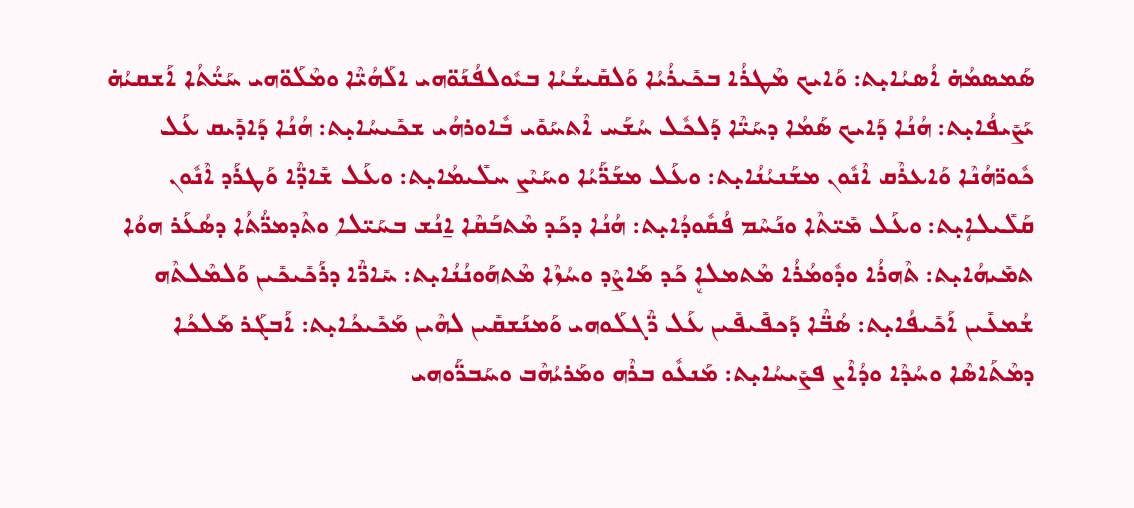ܣܰܡܣܡܳܗ̇ ܐܳܣܝܳܐܝ̣ܬ: ܘܰܐܝܟ ܡܶܛܪܳܐ ܒܟܺܝܪܳܝܳܐ ܘܰܠܩܺܝܫܳܝܳܐ ܒܝܽܘܠܦܳܢܰܘ̈ܗܝ ܐܠܰܗܳܝ̈ܶܐ ܘܡܶܠܰܘ̈ܗܝ ܚܰܝ̈ܳܬܳܐ ܐܰܫܩܝܳܗ̇ ܝܰܨܺܝܦܳܐܝ̣ܬ: ܗܳܢܳܐ ܕܰܐܝܟ ܣܰܡܳܐ ܕܚܰܝ̈ܶܐ ܕܰܠܟܽܠ ܚܳܫܰܚ ܐܶܬܚܰܘܺܝ ܒܽܐܘܪܗܳܝ ܫܟܺܝܚܳܐܝ̣ܬ: ܗܳܢܳܐ ܕܰܐܕܺܝܩ ܥܰܠ ܟܽܘܪ̈ܗܳܢܶܐ ܘܰܐܥܪܶܩ ܐܶܢܽܘܢ ܡܫܰܢܝܳܢܳܐܝ̣ܬ: ܘܥܰܠ ܡܫܰܪ̈ܰܝܳܐ ܘܚܰܝܶܨ ܚܠܺܝܡܳܐܝ̣ܬ: ܘܥܰܠ ܫܺܐܕ̈ܶܐ ܘܰܛܪܰܕ ܐܶܢܽܘܢ ܩܰܠܺܝܠܐܴܝ̣ܬ: ܘܥܰܠ ܡܺܝ̈ܬܶܐ ܘܢܰܚܶܡ ܦܳܩܽܘܕܳܐܝ̣ܬ: ܗܳܢܳܐ ܕܟܰܕ ܡܶܬܒܰܩܶܐ ܐ̱ܢܳܫ ܒܚܰܝ̈ܠܐ ܘܬܶܕܡܪ̈ܳܬܳܐ ܕܣܳܥܰܪ ܗܘܳܐ ܬܡܺܝܗܳܐܝ̣ܬ: ܬܶܗܪܳܐ ܘܕܽܘܡܳܪܳܐ ܡܶܬܡܠܐܷ ܟܰܕ ܡܰܐܨܶܕ ܘܚܳܙܶܐ ܡܶܬܗܰܘܢܳܢܳܐܝ̣ܬ: ܚܺܐܪ̈ܶܐ ܕܪܰܟܺܝܟܺܝܢ ܘܰܠܡܶܠܬܶܗ ܫܳܡܥܺܝܢ ܐܰܟܺܝܦܳܐܝ̣ܬ: ܣܳܒ̈ܶܐ ܕܰܟܦܺܝܦܺܝܢ ܥܰܠ ܪ̈ܶܓܠܰܘܗܝ ܘܰܡܢܰܫܩܺܝܢ ܠܗܶܝܢ ܡܰܟܺܝܟܳܐܝ̣ܬ: ܐܰܒܓܰܪ ܡܰܠܟܳܐ ܕܡܶܬܰܐܣܶܐ ܘܚܳܕܶܐ ܘܕܳܐܶܨ ܦܨܺܝܚܳܐܝ̣ܬ: ܡܰܢܥܽܘ ܒܪܶܗ ܘܡܰܪܝܳܗܶܒ ܘܚܰܒܪ̈ܰܘܗܝ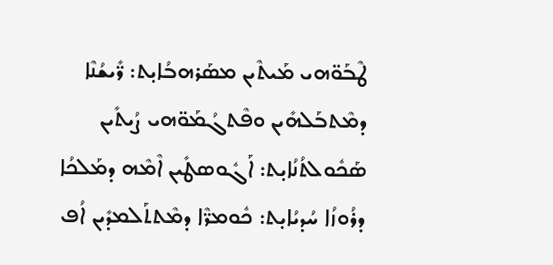ܛܶܒܰܘ̈ܗܝ ܡܰܝܬܶܝܢ ܡܣܰܪܗܒܳܐܝ̣ܬ: ܪ̈ܺܝܫܳܢܶܐ ܕܡܶܬܒܰܠܗܺܝܢ ܘܦܶܬܓܳܡܰܘ̈ܗܝ ܨܳܝܬܺܝܢ ܣܰܟܽܘܠܬܳܢܳܐܝ̣ܬ: ܐܰܓܽܘܣܛܺܝܢ ܐܶܡܶܗ ܕܡܰܠܟܳܐ ܕܪܳܘܙܳܐ ܚܳܕܝܳܐܝ̣ܬ: ܟܽܘܡܪ̈ܶܐ ܕܡܶܬܬܰܠܡܕܺܝܢ ܐܳܦ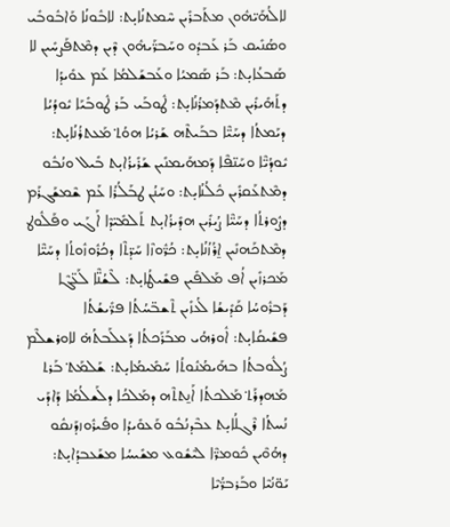ܠܐܠܳܗܰܝ̈ܗܽܘܢ ܡܬܰܒܪܺܝܢ ܚܶܡܬܢܳܐܝ̣ܬ: ܠܐܒܽܘܢܳܐ ܘܰܐܒܽܘܒܺܝ ܘܣܳܢܺܝܩ ܒܰܪ ܥܰܒܕܽܘ ܘܚܰܒܪ̈ܰܝܗܽܘܢ ܕܶܝܢ ܕܡܶܬܦܰܨܚܺܝܢ ܠܐ ܣܰܒܥܳܐܝ̣ܬ: ܒܰܪ ܣܰܡܝܳܐ ܘܥܰܒܫܰܠܡܳܐ ܥܰܡ ܥܘܺܝܕܳܐ ܕܬܰܗܺܝܪܺܝܢ ܡܶܬܕܰܡܪܳܢܳܐܝ̣ܬ: ܛܽܘܒܰܝ ܒܰܪ ܛܽܘܒܺܝܰܐ ܝܽܘܕܳܝܳܐ ܕܝܰܡܬܳܐ ܕܚܰܝ̈ܶܐ ܒܒܰܝܬܶܗ ܫܰܪܝܳܐ ܗܘܳܬ݀ ܡܰܥܬܪܳܢܳܐܝ̣ܬ: ܝܽܘܕܳܝ̈ܶܐ ܘܚܰܢ̈ܦܶܐ ܕܰܡܗܰܝܡܢܺܝܢ ܫܰܪܺܝܪܳܐܝ̣ܬ ܒܺܝܠ ܘܢܳܒܽܘ ܕܡܶܬܥܰܩܪܺܝܢ ܟܽܠܳܢܳܐܝ̣ܬ: ܘܚܰܢܳܢ ܛܒܰܠܳܪܳܐ ܥܰܡ ܫܶܡܫܰܓܪܰܡ ܕܨܽܘܪܬܳܐ ܕܚܰܝ̈ܶܐ ܨܳܝܪܺܝܢ ܗܕܺܝܪܳܐܝ̣ܬ ܬܰܠܡܺܝ̈ܕܶܐ ܐܰܓܰܝ ܘܦܰܠܽܘܛ ܕܡܶܬܟܰܗܢܺܝܢ ܐ̱ܪܳܙܳܢܳܐܝ̣ܬ: ܟܳܪ̈ܽܘܙܶܐ ܚܰܕ̈ܬܶܐ ܕܟܳܪܽܘܙܽܘܬܳܐ ܕܚܰܝ̈ܶܐ ܡܰܟܪܙܺܝܢ ܐܳܦ ܡܰܠܦܺܝܢ ܦܫܺܝܛܳܐܝ̣ܬ: ܠܶܫܳܢ̈ܶܐ ܠܰܥ̈ܓܶܐ ܕܰܒܪܽܘܚܳܐ ܩܰܕܺܝܫܳܐ ܠܳܥܙܺܝܢ ܬܶܫܒ̈ܚܳܬܳܐ ܦܪ̈ܺܝܫܳܬܳܐ ܦܫܺܝܩܳܐܝ̣ܬ: ܐܽܘܪܗܳܝ ܡܒܰܪܰܟܬܳܐ ܕܰܥܠܰܒܬܳܗ̇ ܠܐܘܪܫܠܶܡ ܨܳܠܽܘܒܬܳܐ ܒܗܰܝܡܳܢܽܘܬܳܐ ܚܰܡܺܝܡܳܐܝ̣ܬ: ܫܰܠܡܰܬ݀ ܒܰܪܬ ܡܰܗܕܪܰܬ݀ ܡܰܠܟܬܳܐ ܐܰܢ̱ܬܬܶܗ ܕܡܰܠܟܳܐ ܕܠܰܫܠܳܡܳܐ ܕܰܐܕܰܝ ܢܳܚܬܳܐ ܪܶܓܠܳܐܝ̣ܬ ܥܒܶܕܢܳܒܽܘ ܘܰܥܘܺܝܕܳܐ ܘܦܺܝܪܽܘܙܕܰܢܩܽܘ ܕܗܳܘܶܝܢ ܟܽܘܡܪ̈ܶܐ ܠܝܶܫܽܘܥ ܡܫܺܝܚܳܐ ܡܫܰܥܒܕܳܐܝ̣ܬ: ܝܰܘ̈ܢܳܝܶܐ ܘܒܰܪܒܪ̈ܳܝܶܐ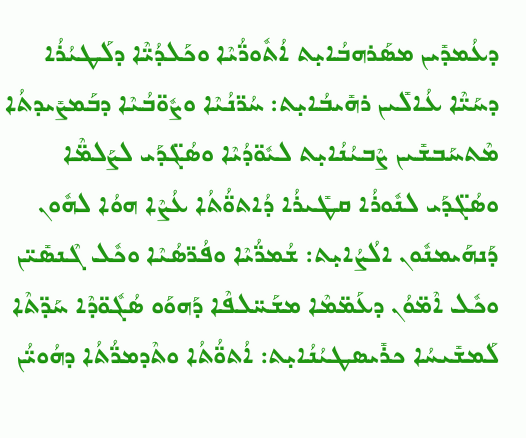ܕܥܳܡܕܺܝܢ ܡܣܰܪܗܒܳܐܝ̣ܬ ܐܳܬܽܘܪ̈ܳܝܶܐ ܘܟܰܠܕܳܝ̈ܶܐ ܕܠܰܛܝܳܪܳܐ ܕܚܰܝ̈ܶܐ ܥܳܐܠܺܝܢ ܪܗܺܝܒܳܐܝ̣ܬ: ܚܳܪ̈ܢܳܝܶܐ ܘܨܽܘ̈ܒܳܝܶܐ ܕܒܰܡܨܺܝܕܬܳܐ ܡܶܬܚܰܒܫܺܝܢ ܨܶܒܝܳܢܳܐܝ̣ܬ ܠܝܽܘ̈ܕܳܝܶܐ ܘܣܳܓ̈ܕܰܝ ܠܨܰܠܡ̈ܶܐ ܘܣܳܓ̈ܕܰܝ ܠܢܽܘܪܳܐ ܩܛܺܝܪܳܐ ܕܳܐܬܘ̈ܳܬܳܐ ܥܳܨܶܐ ܗܘܳܐ ܠܗܽܘܢ ܕܰܢܗܰܝܡܢܽܘܢ ܐܠܳܨܳܐܝ̣ܬ: ܫܳܡܪ̈ܳܝܶܐ ܘܦܳܪ̈ܣܳܝܶܐ ܘܟܽܠ ܓܶܢܣܺܝ̈ܢ ܘܟܽܠ ܐܶܡ̈ܘܳܢ ܕܥܰܡ̈ܡܶܐ ܡܫܰܚ̈ܠܦܶܐ ܕܰܗܘܰܘ ܣܳܓܽܘ̈ܕܶܐ ܚܰܕ̈ܬܶܐ ܠܰܡܫܺܝܚܳܐ ܟܪܺܝܣܛܝܳܢܳܐܝ̣ܬ: ܐܳܬܘ̈ܳܬܳܐ ܘܬܶܕܡܪ̈ܳܬܳܐ ܕܗܳܘܝ̈ܳܢ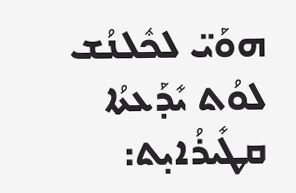ܗܘܰܝ̈ ܠܟܽܠܢܳܫ ܠܘܳܬ ܝܺܕܰܥܬܳܐ ܩܛܺܝܪܳܐܝ̣ܬ: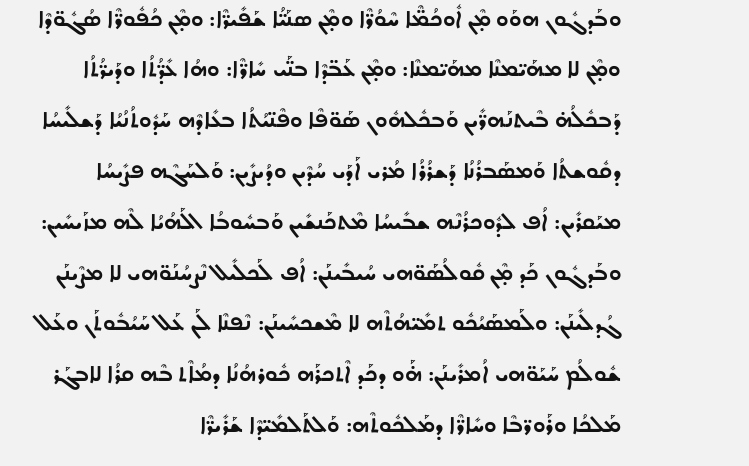ܘܒܰܕܓܽܘܢ ܗܘܰܘ ܡ̣ܶܢ ܐܽܘܟܳܡ̈ܶܐ ܚܶܘܳܪ̈ܶܐ ܘܡ̣ܶܢ ܣܢܰܝ̈ܳܐ ܫܰܦܺܝܪ̈ܶܐ: ܘܡ̣ܶܢ ܟܳܦܽܘܪ̈ܶܐ ܣܳܓܽܘ̈ܕܶܐ ܘܡ̣ܶܢ ܠܐ ܡܗܰܝ̈ܡܢܶܐ ܡܗܰܝ̈ܡܢܶܐ: ܘܡ̣ܶܢ ܥܰܒ̈ܕܶܐ ܒܢ̈ܰܝ ܚܺܐܪ̈ܶܐ: ܘܗܳܐ ܥܺܕ̈ܳܬܳܐ ܘܕܰܝܪ̈ܳܬܳܐ ܕܰܒܟܽܠܳܗ̇ ܒܶܝܬܢܰܗܪ̈ܺܝܢ ܘܰܒܟܽܠܗܽܘܢ ܣܰܘ̈ܦܶܐ ܘܦܶܢ̈ܝܳܬܳܐ ܒܥܺܐܕܶܗ ܚܰܕܽܘܬܳܢܳܝܳܐ ܕܰܫܠܺܝܚܳܐ ܕܩܽܘܫܬܳܐ ܘܰܡܣܰܒܪܳܢܳܐ ܕܰܫܪܳܪܳܐ ܡܳܪܝ ܐܰܕܰܝ ܚܳܕܶܝܢ ܘܕܳܝܨܺܝܢ: ܘܰܠܚܰܓܶܗ ܦܨܺܝܚܳܐ ܡܝܰܩܪܺܝܢ: ܐܳܦ ܠܕܽܘܟܪܳܢܶܗ ܫܒܺܝܚܳܐ ܡܶܬܟܰܢܫܺܝܢ ܘܰܒܚܽܘܒܳܐ ܐܠܰܗܳܝܳܐ ܠܶܗ ܡܙܰܝܚܺܝܢ: ܘܒܰܕܓܽܘܢ ܟܰܕ ܡ̣ܶܢ ܩܽܘܠܳܣܰܘ̈ܗܝ ܚܳܝܒܺܝܢܰܢ: ܐܳܦ ܠܰܟܠܺܝܠ ܢܶܨܚܳܢܰܘ̈ܗܝ ܠܐ ܡܨܶܝܢܰܢ ܓܳܕܠܺܝܢܰܢ: ܘܠܰܡܣܰܝܳܟܽܘ ܬܡܺܝ̈ܗܳܬܶܗ ܠܐ ܡܶܫܟܚܺܝܢܰܢ: ܢܶܦܢܶܐ ܠܰܢ ܥܰܠ ܚܰܝܳܒܽܘܬܰܢ ܘܥܰܠ ܫܽܘܠܳܡ ܚܰܝܰܘ̈ܗܝ ܐܳܡܪܺܝܢܰܢ: ܗ̇ܰܘ ܕܟܰܕ ܐܶܬܟܪܰܗ ܟܽܘܪܗܳܢܳܐ ܕܡܳܐܶܬ ܒܶܗ ܩܪܳܐ ܠܐܒܓܰܪ ܡܰܠܟܳܐ ܘܪܰܘܪ̈ܒܶܐ ܘܚܺܐܪ̈ܶܐ ܕܡܰܠܟܽܘܬܶܗ: ܘܰܠܬܰܠܡܺܝ̈ܕܶܐ ܫܰܪܺܝܪ̈ܶܐ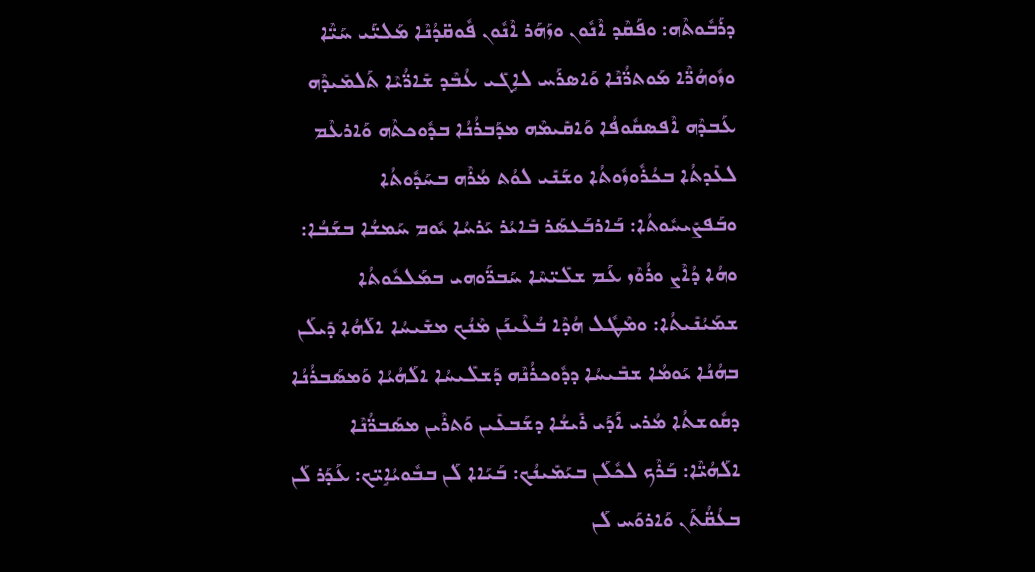ܕܪܰܒܽܘܬܶܗ: ܘܦܰܩܶܕ ܐܶܢܽܘܢ ܘܙܰܗܰܪ ܐܶܢܽܘܢ ܦܽܘܩ̈ܕܳܢܶܐ ܡܰܠܝ̈ܰܝ ܚܰܝ̈ܶܐ ܘܙܽܘܗܳܪ̈ܶܐ ܡܰܘܬܪ̈ܳܢܶܐ ܘܰܐܣܪܰܚ ܠܐܱܓܺܝ ܥܳܒܶܕ ܫܺܐܪ̈ܳܝܶܐ ܬܰܠܡܺܝܕܶܗ ܥܰܒܕܶܗ ܐܶܦܣܩܽܘܦܳܐ ܘܰܐܩܺܝܡܶܗ ܡܕܰܒܪܳܢܳܐ ܒܕܽܘܟܬܶܗ ܘܰܐܪܥܶܡ ܠܥܺܕܬܳܐ ܒܟܳܪܽܘܙܽܘܬܳܐ ܘܫܰܢܺܝ ܠܘܳܬ ܡܳܪܶܗ ܒܚܰܕܽܘܬܳܐ ܘܒܰܦܨܺܝܚܽܘܬܳܐ: ܒܰܐܪܒܰܥܣܰܪ ܒܺܐܝܳܪ ܝܰܪܚܳܐ ܝܽܘܡ ܚܰܡܫܳܐ ܒܫܰܒܳܐ: ܘܗܳܐ ܕܳܐܶܨ ܘܪܳܘܶܙ ܥܰܡ ܫܠܺܝ̈ܚܶܐ ܚܰܒܪ̈ܰܘܗܝ ܒܡܰܠܟܽܘܬܳܐ ܫܡܰܝܳܢܺܝܬܳܐ: ܘܡܶܛܽܠ ܗܳܕܶܐ ܒܳܥܶܝܢܰܢ ܡܶܢܳܟ ܡܫܺܝܚܳܐ ܐܠܰܗܳܐ ܕܺܝܠܰܢ ܒܗܳܢܳܐ ܝܰܘܡܳܐ ܫܒܺܝܚܳܐ ܕܕܽܘܟܪܳܢܶܗ ܕܰܫܠܺܝܚܳܐ ܐܠܰܗܳܝܳܐ ܘܰܡܣܰܒܪܳܢܳܐ ܕܩܽܘܫܬܳܐ ܡܳܪܝ ܐܰܕܰܝ ܪܺܝܫܳܐ ܕܫܰܒܥܺܝܢ ܘܰܬܪܶܝܢ ܡܣܰܒܪ̈ܳܢܶܐ ܐܠܰܗܳܝ̈ܶܐ: ܒܰܪܶܟ ܠܟܽܠܰܢ ܒܝܰܡܺܝܢܳܟ: ܒܰܝܰܐܐ ܠܰܢ ܒܒܽܘܝܳܐܱܝ̈ܟ: ܥܰܕܰܪ ܠܰܢ ܒܥܳܩ̈ܳܬܰܢ ܘܰܐܪܘܰܚ ܠܰܢ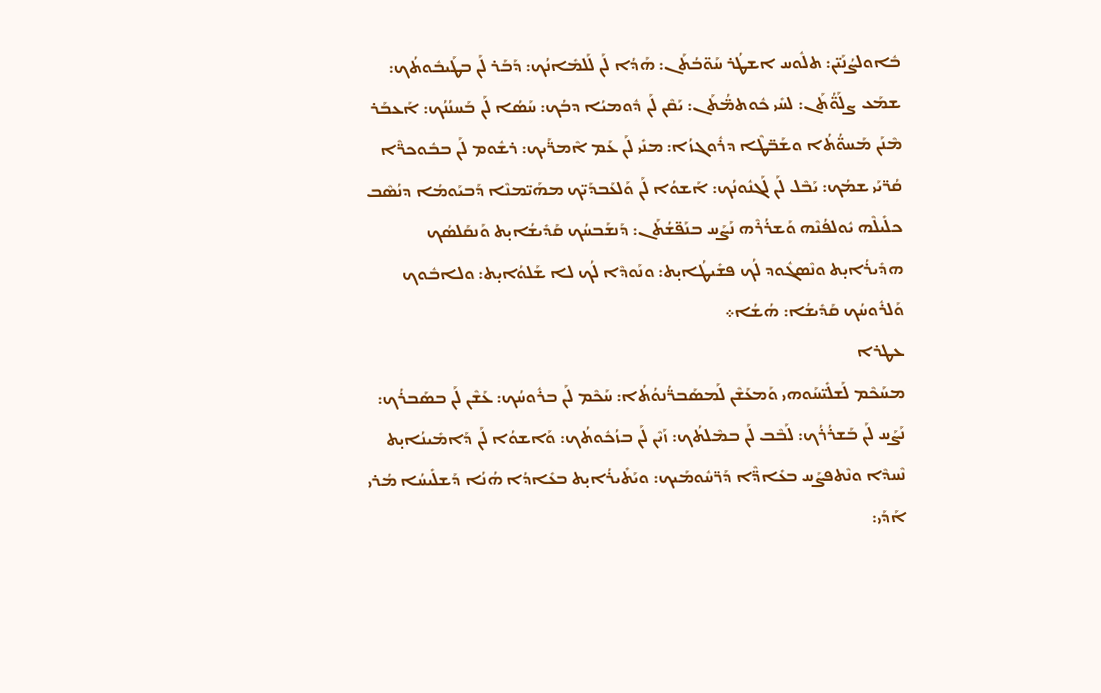ܒܽܐܘܠܨܳܢܰܝ̈ܢ: ܬܠܽܘܚ ܐܫܛܳܪ ܚܰܘ̈ܒܳܬܰܢ: ܗܰܕܳܐ ܠܰܢ ܠܰܠܡܺܐܢܳܟ: ܕܰܒܰܪ ܠܰܢ ܒܛܰܝܒܽܘܬܳܟ: ܫܡܰܥ ܨܠܰܘ̈ܳܬܰܢ: ܠܚܺܝ ܟܽܘܬܡ̈ܳܬܰܢ: ܝܰܩܶܢ ܠܰܢ ܕܽܘܡܝܳܐ ܕܒܳܟ: ܚܰܣܳܐ ܠܰܢ ܒܰܚܢܳܢܳܟ: ܐܰܥܒܰܪ ܡܶܢܰܢ ܡܰܚܘ̈ܳܬܳܐ ܘܫܰܒ̈ܛܶܐ ܕܪܽܘܓܙܳܐ: ܡܢܺܝ ܠܰܢ ܥܰܡ ܐܶܡܪ̈ܰܝܟ: ܪܫܽܘܡ ܠܰܢ ܒܒܽܘܟܪ̈ܶܐ ܩܳܪ̈ܝܰܝ ܫܡܳܟ: ܝܰܒܶܠ ܠܰܢ ܠܰܓܢܽܘܢܳܟ: ܐܰܫܘܳܐ ܠܰܢ ܘܰܠܥܰܒܕܰܝ̈ܟ ܡܗܰܝ̈ܡܢܶܐ ܕܰܒܝܰܘܡܳܐ ܕܢܳܣܶܒ ܟܠܺܝܠܶܗ ܝܽܘܠܦܳܢܶܗ ܘܰܫܪܳܪܶܗ ܢܰܨܰܚ ܒܢܰܦ̈ܫܳܬܰܢ: ܕܰܢܫܰܒܚܳܟ ܩܰܕܺܝܫܳܐܝ̣ܬ ܘܰܢܩܰܠܣܳܟ ܗܕܺܝܪܳܐܝ̣ܬ ܘܢܶܣܓܽܘܕ ܠܳܟ ܦܫܺܝܛܳܐܝ̣ܬ: ܘܢܰܘܕܶܐ ܠܳܟ ܠܐ ܫܰܠܘܳܐܝ̣ܬ: ܘܠܐܒܽܘܟ ܘܰܠܪܽܘܚܳܟ ܩܰܕܺܝܫܳܐ: ܗܳܫܳܐ܀
ܥܛܪܐ
ܡܚܰܟܶܡ ܠܰܫܠܺܝ̈ܚܰܘܗܝ ܘܰܡܥܰܫܶܢ ܠܰܡܣܰܒܪ̈ܳܢܘܳܬܳܐ: ܚܰܟܶܡ ܠܰܢ ܒܪܽܘܚܳܟ: ܥܰܫܶܢ ܠܰܢ ܒܣܰܒܪܳܟ: ܢܰܨܰܚ ܠܰܢ ܒܰܫܪܳܪܳܟ: ܠܰܒܶܒ ܠܰܢ ܒܡܶܠܬܳܟ: ܙܰܝܶܢ ܠܰܢ ܒܙܳܟܽܘܬܳܟ: ܘܰܐܫܘܳܐ ܠܰܢ ܕܰܐܡܺܝܢܳܐܝ̣ܬ ܢܶܚܕܶܐ ܘܢܶܬܦܨܰܚ ܒܥܺܐܕ̈ܶܐ ܕܰܪ̈ܚܽܘܡܰܝܟ: ܘܝܰܬܺܝܪܳܐܝ̣ܬ ܒܥܺܐܕܳܐ ܗܳܢܳܐ ܕܰܫܠܺܝܚܳܐ ܡܳܪܝ ܐܰܕܰܝ: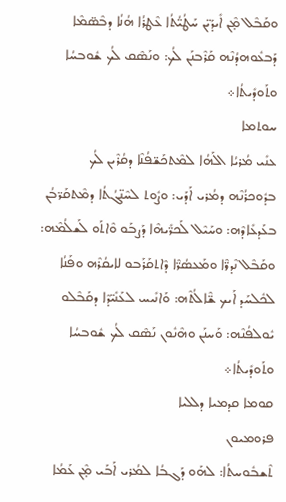ܘܩܰܒܶܠ ܡ̣ܶܢ ܐܺܝܕܰܝ̈ܢ ܚܰܛܳܝ̈ܳܬܳܐ ܥܶܛܪܳܐ ܗܳܢܳܐ ܕܒܶܣ̈ܡܶܐ ܕܰܒܥܽܘܗܕܳܢܶܗ ܩܰܪܶܒܢܰܢ ܠܳܟ: ܘܢܰܣܶܩ ܠܳܟ ܫܽܘܒܚܳܐ ܘܬܰܘܕܺܝܬܳܐ܀
ܚܘܬܡܐ
ܥܢܺܝ ܡܳܪܝܳܐ ܐܠܰܗܳܐ ܠܡܶܬܟܰܫ̈ܦܳܢܶܐ ܕܩܳܪܶܝܢ ܠܳܟ ܒܕܽܘܟܪܳܢܶܗ ܕܡܳܪܝ ܐܰܕܰܝ: ܘܨܽܘܬ ܠܚܶܢ̈ܓܳܬܳܐ ܕܡܶܬܩܰܪ̈ܒܳܢ ܒܥܰܕܥܺܐܕܶܗ: ܘܚܰܝܶܠ ܠܰܟܪ̈ܺܝܗܶܐ ܕܰܨܒܰܘ ܘܶܐܬܰܘ ܠܰܫܠܳܡܶܗ: ܘܩܰܒܶܠ ܢܶܕܪ̈ܶܐ ܘܡܰܥܣܳܪ̈ܶܐ ܕܶܐܬܩܰܪܰܒܘ ܠܐܝܩܳܪܶܗ ܘܦܰܢܳܐ ܠܟܽܠܚܰܕ ܐܰܝܟ ܫ̈ܶܐܠܳܬܶܗ: ܘܰܐܢܺܝܚ ܠܥܰܢܺܝ̈ܕܶܐ ܕܩܰܒܶܠܘ ܝܽܘܠܦܳܢܶܗ: ܘܰܚܢܰܢ ܘܗܶܢܽܘܢ ܢܰܣܶܩ ܠܳܟ ܫܽܘܒܚܳܐ ܘܬܰܘܕܺܝܬܳܐ܀
ܩܘܡܐ ܩܕܡܝܐ ܕܠܠܝܐ
ܦܪܘܡܝܘܢ
ܬܶܫܒܽܘܚܬܳܐ: ܠܗܰܘ ܕܰܓܒܳܐ ܠܡܳܪܝ ܐܰܒܰܝ ܡ̣ܶܢ ܥܰܡܳܐ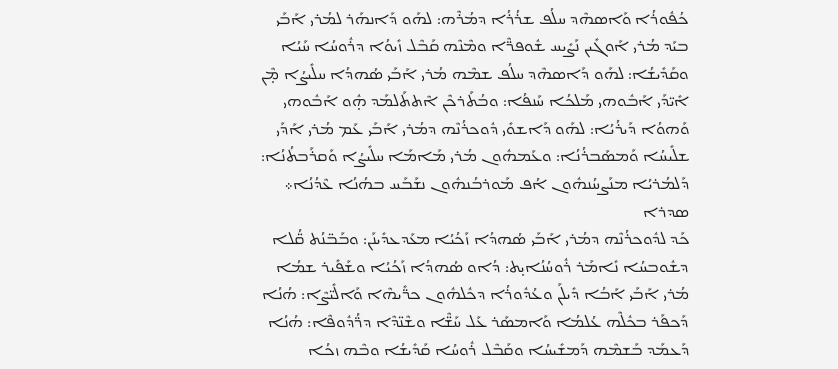ܟܳܦܽܘܪܳܐ ܘܰܐܣܗܶܕ ܚܠܳܦ ܫܪܳܪܳܐ ܕܡܳܪܶܗ: ܠܗܰܘ ܕܰܐܢܗܰܪ ܠܡܳܪܝ ܐܰܒܰܝ ܒܝܰܕ ܡܳܪܝ ܐܰܘܓܺܝܢ ܢܰܨܺܝܚ ܫܽܘܦܪ̈ܶܐ ܘܡܶܢܶܗ ܩܰܒܶܠ ܙܺܝܘܳܐ ܕܪܽܘܚܳܐ ܚܰܝܳܐ ܘܩܰܕܺܝܫܳܐ: ܠܗܰܘ ܕܰܐܣܗܶܕ ܚܠܳܦ ܫܡܶܗ ܡܳܪܝ ܐܰܒܰܝ ܣܳܗܕܳܐ ܚܠܺܝܨܳܐ ܡ̣ܶܢ ܐܺܝ̈ܕܰܝ ܐܰܒܽܘܗܝ ܡܰܠܟܳܐ ܚܰܢܦܳܐ: ܘܒܳܬܰܪܟܶܢ ܐܶܬܬܰܠܡܰܕ ܗ̣ܽܘ ܐܰܒܽܘܗܝ ܘܰܗܘܳܐ ܕܰܝܪܳܝܳܐ: ܠܗܰܘ ܕܰܐܫܘܺܝ ܕܽܘܟܪܳܢܶܗ ܕܡܳܪܝ ܐܰܒܰܝ ܥܰܡ ܡܳܪܝ ܐܰܕܰܝ ܫܠܺܝܚܳܐ ܘܰܡܣܰܒܪܳܢܳܐ: ܘܥܰܡܗܽܘܢ ܡܳܪܝ ܡܰܐܡܰܐ ܚܠܺܝܨܳܐ ܘܰܩܪܰܒܬܳܢܳܐ: ܕܰܠܡܳܪܝܳܐ ܡܢܰܨܚܳܢܗܽܘܢ ܐܳܦ ܡܰܘܪܒܳܢܗܽܘܢ ܢܫܰܒܰܚ ܒܗܳܢܳܐ ܥܶܕܳܢܳܐ܀
ܣܕܪܐ
ܟܰܕ ܠܕܽܘܟܪܳܢܶܗ ܕܡܳܪܝ ܐܰܒܰܝ ܣܳܗܕܳܐ ܙܰܟܳܝܳܐ ܡܥܰܕܥܕܺܝܢܰܢ: ܘܒܰܒ̈ܢܳܬ ܩ̈ܳܠܐ ܕܫܽܘܒܚܳܐ ܢܺܐܡܰܪ ܪܽܘܚܳܢܳܐܝ̣ܬ: ܕܳܐܘ ܣܳܗܕܳܐ ܙܰܟܳܝܳܐ ܘܫܰܦܺܝܪ ܫܡܳܐ ܡܳܪܝ ܐܰܒܰܝ ܐܰܒܳܐ ܕܺܝܠܰܢ ܘܥܳܕܽܘܪܳܐ ܕܟܽܠܗܽܘܢ ܟܪ̈ܺܝܗܶܐ ܘܰܐܠܺܝ̈ܨܶܐ: ܗܳܢܳܐ ܕܰܟܦܰܪ ܒܟܽܠܶܗ ܥܳܠܡܳܐ ܘܰܐܡܣܰܪ ܥܰܠ ܚܰܫ̈ܶܐ ܘܫܶܢ̈ܕܶܐ ܕܪ̈ܳܕܽܘܦܶܐ: ܗܳܢܳܐ ܕܰܥܡܰܕ ܒܰܫܡܶܗ ܕܰܡܫܺܝܚܳܐ ܘܩܰܒܶܠ ܪܽܘܚܳܐ ܩܰܕܺܝܫܳܐ ܘܒܶܗ ܙܟܳܐ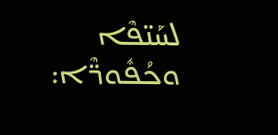ܠܚܰܢ̈ܦܶܐ ܘܟܳܦܽܘܪ̈ܶܐ: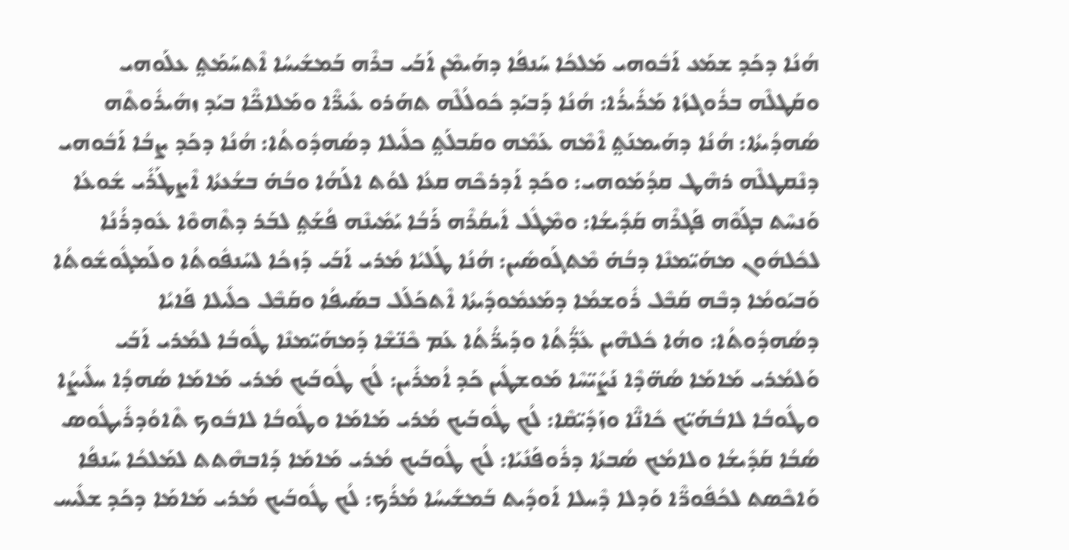ܗܳܢܳܐ ܕܟܰܕ ܫܡܰܥ ܐܰܒܽܘܗܝ ܡܰܠܟܳܐ ܚܰܢܦܳܐ ܕܗܰܝܡܶܢ ܐܰܒܰܝ ܒܪܶܗ ܒܰܡܫܺܝܚܳܐ ܐܶܬܚܰܡܰܬ݀ ܥܠܰܘܗܝ ܘܩܰܛܠܶܗ ܒܪܽܘܓܙܳܐ ܡܰܪܺܝܪܳܐ: ܗܳܢܳܐ ܕܰܒܝܰܕ ܟܽܘܠܳܠܶܗ ܬܗܰܪܘ ܥܺܝܪ̈ܶܐ ܘܡܰܠܐܟ̈ܶܐ ܒܝܰܕ ܙܗܺܝܪܽܘܬܶܗ ܣܳܗܕܳܝܬܳܐ: ܗܳܢܳܐ ܕܗܰܝܡܢܰܬ݀ ܐܶܡܶܗ ܥܰܡܶܗ ܘܩܰܒܠܰܬ݀ ܟܠܺܝܠܐ ܕܣܳܗܕܽܘܬܳܐ: ܗܳܢܳܐ ܕܟܰܕ ܨܒܳܐ ܐܰܒܽܘܗܝ ܕܢܶܩܛܠܶܗ ܪܗܶܛ ܩܕܳܡܰܘܗܝ: ܘܟܰܕ ܐܰܕܪܟܶܗ ܩܥܳܐ ܠܘܳܬ ܐܠܰܗܳܐ ܘܒܳܗ̇ ܒܫܳܥܬܳܐ ܐܶܨܛܰܪܺܝ ܫܽܘܥܳܐ ܘܰܢܚܶܬ ܒܓܰܘܶܗ ܦܰܓܪܶܗ ܩܰܕܺܝܫܳܐ: ܘܡܶܛܽܠ ܐܺܝܩܳܪܶܗ ܪܰܒܳܐ ܝܰܡܺܝܢܶܗ ܦܳܫܰܬ݀ ܠܒܰܪ ܕܬܶܗܘܶܐ ܥܽܘܕܪܳܢܳܐ ܠܟܽܠܗܽܘܢ ܡܗܰܝ̈ܡܢܶܐ ܕܒܳܗ̇ ܡܶܬܓܰܘܣܺܝܢ: ܗܳܢܳܐ ܛܰܠܝܳܐ ܡܳܪܝ ܐܰܒܰܝ ܕܰܙܟܳܐ ܠܚܰܢܦܽܘܬܳܐ ܘܠܰܡܓܽܘܫܽܘܬܳܐ ܘܰܒܝܰܘܡܳܐ ܕܒܶܗ ܩܰܒܶܠ ܪܽܘܫܡܳܐ ܕܡܰܥܡܽܘܕܺܝܬܳܐ ܐܶܬܟܰܠܰܠ ܒܣܰܝܦܳܐ ܘܩܰܒܶܠ ܟܠܺܝܠܐ ܦܰܐܝܳܐ ܕܣܳܗܕܽܘܬܳܐ: ܘܗܳܐ ܟܽܠܗܶܝܢ ܥܺܕ̈ܳܬܳܐ ܘܕܰܝܪ̈ܳܬܳܐ ܥܰܡ ܟܶܢ̈ܫܶܐ ܕܰܡܗܰܝ̈ܡܢܶܐ ܛܽܘܒܳܐ ܠܡܳܪܝ ܐܰܒܰܝ ܘܰܠܡܳܪܝ ܡܰܐܡܰܐ ܣܳܗ̈ܕܶܐ ܢܰܨܺܝ̈ܚܶܐ ܡܰܘܫܛܺܝܢ ܟܰܕ ܐܳܡܪܺܝܢ: ܠܳܟ ܛܽܘܒܰܝܟ ܡܳܪܝ ܡܰܐܡܰܐ ܣܳܗܕܳܐ ܚܠܺܝܨܳܐ ܘܛܽܘܒܳܐ ܠܐܒܳܗܰܝ̈ܟ ܟܺܐܢ̈ܶܐ ܘܙܰܕܺܝ̈ܩܶܐ: ܠܳܟ ܛܽܘܒܰܝܟ ܡܳܪܝ ܡܰܐܡܰܐ ܘܛܽܘܒܳܐ ܠܐܒܽܘܟ ܬܶܐܘܳܕܪܺܝܛܽܘܣ ܣܳܒܳܐ ܩܰܕܺܝܫܳܐ ܘܠܐܡܳܟ ܣܳܒܬܳܐ ܕܪܽܘܦܰܢܺܝܰܐ: ܠܳܟ ܛܽܘܒܰܝܟ ܡܳܪܝ ܡܰܐܡܰܐ ܕܰܐܒܗܶܬܬ ܠܡܰܠܟܳܐ ܚܰܢܦܳܐ ܘܰܐܟܶܣܬ ܠܟܳܦܽܘܪ̈ܶܐ ܘܰܕܠܐ ܕܶܚܠܐ ܐܰܘܕܺܝܬ ܒܰܡܫܺܝܚܳܐ ܡܳܪܳܟ: ܠܳܟ ܛܽܘܒܰܝܟ ܡܳܪܝ ܡܰܐܡܰܐ ܕܟܰܕ ܫܠܺܝܚ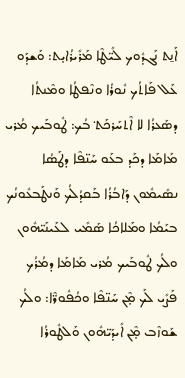ܐܰܢ̱ܬ ܢܰܓܕܽܘܟ ܠܺܝ̈ܛܶܐ ܡܰܪܺܝܪܳܐܝ̣ܬ: ܘܰܫܕܰܘ ܥܰܠ ܦܰܐܬܳܟ ܢܽܘܪܳܐ ܘܢܶܦܛܳܐ ܘܡܶܢܬܳܐ ܕܣܰܥܪܳܐ ܠܐ ܐܶܬܚܰܪܟܰܬ݀ ܒܳܟ: ܛܽܘܒܰܝܟ ܡܳܪܝ ܡܰܐܡܰܐ ܕܟܰܕ ܒܥܰܘ ܚܰܢ̈ܦܶܐ ܕܛܰܣܳܐ ܢܣܺܝܡܽܘܢ ܕܰܐܒܳܪܳܐ ܒܰܩܕܳܠܳܟ ܘܰܢܛܰܒܥܽܘܢܳܟ ܒܝܰܡܳܐ ܘܡܰܠܐܟܳܐ ܣܰܡܺܝ ܠܥܰܝܢܰܝ̈ܗܽܘܢ ܘܠܳܟ ܛܽܘܒܰܝܟ ܡܳܪܝ ܡܰܐܡܰܐ ܕܡܳܪܳܟ ܦܰܨܺܝ ܠܰܟ ܡ̣ܶܢ ܚܰܢ̈ܦܶܐ ܘܟܳܦܽܘܪ̈ܶܐ: ܘܠܳܟ ܫܰܘܙܶܒ ܡ̣ܶܢ ܐܺܝܕܰܝ̈ܗܽܘܢ ܘܰܠܛܽܘܪܳܐ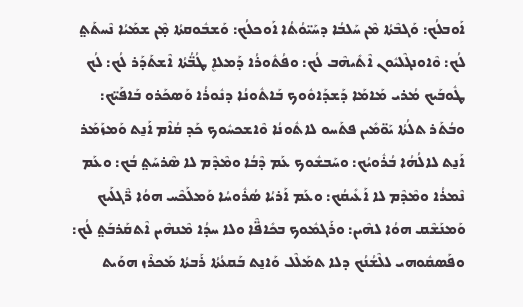ܐܰܘܒܠܳܟ: ܘܰܓܒܶܬܳܐ ܡܶܢ ܚܰܠܒܳܐ ܕܚܰܝ̈ܘܳܬܳܐ ܐܰܘܟܠܳܟ: ܘܰܫܒܽܘܩܬܳܐ ܡ̣ܶܢ ܫܡܰܝܳܐ ܢܶܚܬܰܬ݀ ܠܳܟ: ܘܶܐܘܢܓܶܠܝܽܘܢ ܐܶܬܺܝܗܶܒ ܠܳܟ: ܘܦܳܬܽܘܪܳܐ ܕܰܡܠܐܷ ܛܳܒ̈ܳܬܳܐ ܐܶܫܬܰܕܰܪ ܠܳܟ: ܠܳܟ ܛܽܘܒܰܝܟ ܡܳܪܝ ܡܰܐܡܰܐ ܕܰܫܕܰܐܘܽܘܟ ܒܰܐܬܽܘܢܳܐ ܕܢܽܘܪܳܐ ܘܰܣܟܰܪܘ ܒܰܐܦܰܝ̈ܟ: ܘܒܳܬܰܪ ܬܠܳܬܳܐ ܝܰܘ̈ܡܺܝܢ ܦܬܰܚܘ ܠܐܬܽܘܢܳܐ ܘܶܐܫܟܚܽܘܟ ܟܰܕ ܩܳܐܶܡ ܐܰܢ̱ܬ ܘܰܡܙܰܡܰܪ ܐܰܢ̱ܬ ܠܐܠܳܗܳܐ ܒܳܪܽܘܝܳܟ: ܘܚܰܒܫܽܘܟ ܥܰܡ ܕܶܒܳܐ ܘܡܶܕܶܡ ܠܐ ܣܶܪܚܰܬ݀ ܒܳܟ: ܘܥܰܡ ܢܶܡܪܳܐ ܘܡܶܕܶܡ ܠܐ ܐܰܥܺܝܩܳܟ: ܘܥܰܡ ܐܰܪܝܳܐ ܣܳܪܽܘܚܳܐ ܘܰܡܠܰܟܶܚ ܗܘܳܐ ܪ̈ܶܓܠܰܝܟ ܘܰܡܢܰܫܶܩ ܗܘܳܐ ܠܗܶܝܢ: ܘܪܰܓܡܽܘܟ ܒܟܺܐܦ̈ܶܐ ܘܠܐ ܚܕܳܐ ܡܶܢܗܶܝܢ ܐܶܬܩܰܪܒܰܬ݀ ܠܳܟ: ܘܦܰܣܩܽܘܗܝ ܠܠܶܫܳܢܳܟ ܕܠܐ ܬܡܰܠܶܠ ܘܰܐܢ̱ܬ ܒܰܩܥܳܬܳܐ ܪܰܒܬܳܐ ܡܰܟܪܶܙ ܗܘܰܝܬ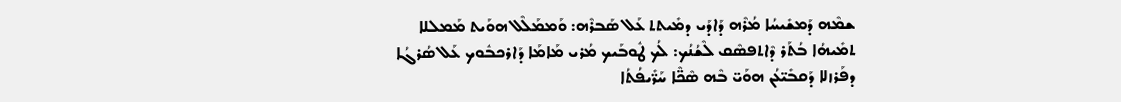ܫܡܶܗ ܕܰܡܫܺܝܚܳܐ ܡܳܪܶܗ ܕܰܐܕܰܝ ܕܡܺܝܬܬ ܥܰܠ ܣܰܒܪܶܗ: ܘܰܡܡܰܠܶܠ ܗܘܰܝܬ ܡܰܡܠܠܐ ܬܡܺܝܗܳܐ ܒܳܬܰܪ ܕܶܐܬܦܣܶܩ ܠܶܫܳܢܳܟ: ܠܳܟ ܛܽܘܒܰܝܟ ܡܳܪܝ ܡܰܐܡܰܐ ܕܰܐܪܟܒܽܘܟ ܥܰܠ ܣܳܪܓܳܐ ܕܦܰܪܙܠܐ ܕܰܩܒܺܝ̈ܥܳܢ ܗܘܰܝ̈ ܒܶܗ ܣܶܟ̈ܶܐ ܚܰܪ̈ܺܝܦܳܬܳܐ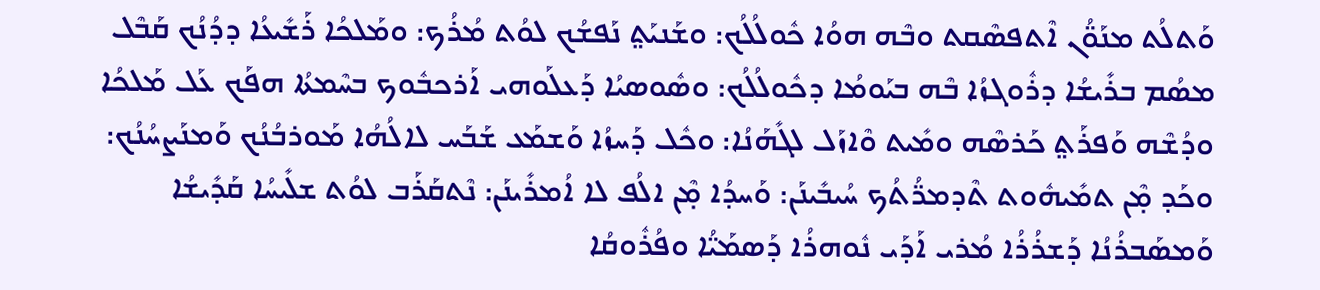ܘܰܬܠܳܬ ܡܢܰܘ̈ܳܢ ܐܶܬܦܣܶܩܬ ܘܒܶܗ ܗܘܳܐ ܟܽܘܠܳܠܳܟ: ܘܫܰܢܝܰܬ݀ ܢܰܦܫܳܟ ܠܘܳܬ ܡܳܪܳܟ: ܘܡܰܠܟܳܐ ܪܰܫܺܝܥܳܐ ܕܕܳܢܳܟ ܩܰܒܶܠ ܡܣܳܡ ܒܪܺܝܫܳܐ ܕܪܽܘܓܙܳܐ ܒܶܗ ܒܝܰܘܡܳܐ ܕܟܽܘܠܳܠܳܟ: ܘܣܽܘܣܝܳܐ ܕܰܥܠܰܘܗܝ ܐܰܪܟܒܽܘܟ ܒܚܶܡܬܳܐ ܗܦܰܟ ܥܰܠ ܡܰܠܟܳܐ ܘܕܳܫܶܗ ܘܰܦܪܰܬ݀ ܟܰܪܣܶܗ ܘܡܺܝܬ ܘܶܐܙܰܠ ܠܓܺܗܰܢܳܐ: ܘܟܽܠ ܕܰܚܙܳܐ ܘܰܫܡܰܥ ܫܰܒܰܚ ܠܐܠܳܗܳܐ ܡܰܘܪܒܳܢܳܟ ܘܰܡܢܰܨܚܳܢܳܟ: ܘܟܰܕ ܡ̣ܶܢ ܬܡܺܝܗܽܘܬ ܬܶܕܡܪ̈ܳܬܳܟ ܚܳܝܒܺܝܢܰܢ: ܘܰܚܕܳܐ ܡ̣ܶܢ ܐܠܳܦ ܠܐ ܐܳܡܪܺܝܢܰܢ: ܢܶܬܩܰܪܰܒ ܠܘܳܬ ܫܠܺܝܚܳܐ ܩܰܕܺܝܫܳܐ ܘܰܡܣܰܒܪܳܢܳܐ ܕܰܫܪܳܪܳܐ ܡܳܪܝ ܐܰܕܰܝ ܢܽܘܗܪܳܐ ܕܰܣܡܰܝ̈ܳܐ ܘܦܳܪܽܘܩܳܐ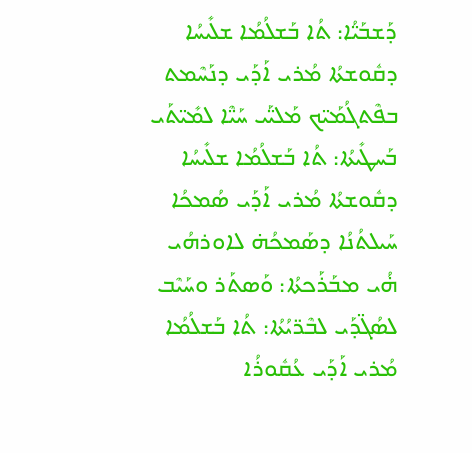ܕܰܫܒܰܝ̈ܳܐ: ܬܳܐ ܒܰܫܠܳܡܳܐ ܫܠܺܝܚܳܐ ܕܩܽܘܫܬܳܐ ܡܳܪܝ ܐܰܕܰܝ ܕܢܰܚܶܡܬ ܒܦܶܬܓܳܡܰܝ̈ܟ ܡܰܠܝ̈ܰܝ ܚܰܝ̈ܶܐ ܠܡܺܝ̈ܬܰܝ ܒܰܚܛܺܝܬܳܐ: ܬܳܐ ܒܰܫܠܳܡܳܐ ܫܠܺܝܚܳܐ ܕܩܽܘܫܬܳܐ ܡܳܪܝ ܐܰܕܰܝ ܣܳܡܟܳܐ ܚܰܝܠܬܳܢܳܐ ܕܣܰܡܟܳܗ̇ ܠܐܘܪܗܳܝ ܗ̇ܳܝ ܡܒܰܪܰܟܬܳܐ: ܘܰܣܬܰܪ ܘܚܰܝܶܒ ܠܣܳܓ̈ܕܰܝ ܠܒܶܪ̈ܝܳܬܳܐ: ܬܳܐ ܒܰܫܠܳܡܳܐ ܡܳܪܝ ܐܰܕܰܝ ܥܳܩܽܘܪܳܐ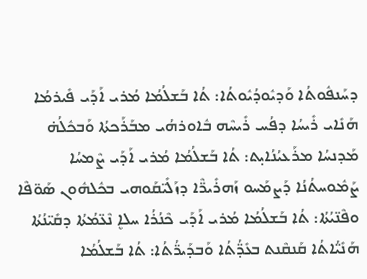ܕܚܰܢܦܽܘܬܳܐ ܘܰܕܝܽܘܕܳܝܽܘܬܳܐ: ܬܳܐ ܒܰܫܠܳܡܳܐ ܡܳܪܝ ܐܰܕܰܝ ܦܺܝܪܡܳܐ ܗܰܢܺܐܝ ܪܺܝܚܳܐ ܕܦܳܚ ܪܺܝܚܶܗ ܒܽܐܘܪܗܳܝ ܡܒܰܪܰܟܬܳܐ ܘܰܒܟܽܠܳܗ̇ ܡܰܕܢܚܳܐ ܡܪܰܥܝܳܢܳܐܝ̣ܬ: ܬܳܐ ܒܰܫܠܳܡܳܐ ܡܳܪܝ ܐܰܕܰܝ ܨܶܡܚܳܐ ܨܰܡܽܘܚܬܳܢܳܐ ܕܰܨܡܰܚܘ ܙܰܗܪܺܝܪ̈ܶܐ ܕܙܰܠܺܝ̈ܩܰܘܗܝ ܒܟܽܠܗܽܘܢ ܣܰܘ̈ܦܶܐ ܘܦܶܢ̈ܝܳܬܳܐ: ܬܳܐ ܒܰܫܠܳܡܳܐ ܡܳܪܝ ܐܰܕܰܝ ܟܶܢܳܪܳܐ ܚܠܐܷ ܢܶܥ̈ܡܳܬܳܐ ܕܩܺܝ̈ܢܳܬܳܐ ܗܰܢܺܝ̈ܳܐܬܳܐ ܩܰܢܩܶܢܬ ܒܥܺܕ̈ܳܬܳܐ ܘܰܒܕܰܝܪ̈ܳܬܳܐ: ܬܳܐ ܒܰܫܠܳܡܳܐ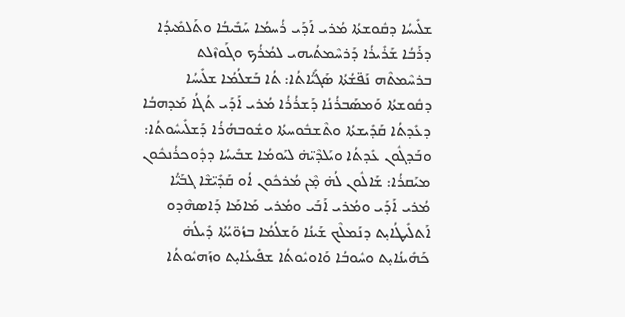ܫܠܺܝܚܳܐ ܕܩܽܘܫܬܳܐ ܡܳܪܝ ܐܰܕܰܝ ܪܳܚܡܳܐ ܚܰܒܺܝܒܳܐ ܘܬܰܠܡܺܝܕܳܐ ܕܪܰܒܳܐ ܫܰܪܺܝܪܳܐ ܕܰܪܚܶܡܬܳܝܗܝ ܠܡܳܪܳܟ ܘܓܰܘܙܶܠܬ ܒܪܚܶܡܬܶܗ ܢܰܦ̈ܫܳܬܳܐ ܣܰܓܺܝ̈ܳܐܬܳܐ: ܬܳܐ ܒܰܫܠܳܡܳܐ ܫܠܺܝܚܳܐ ܕܩܽܘܫܬܳܐ ܘܰܡܣܰܒܪܳܢܳܐ ܕܰܫܪܳܪܳܐ ܡܳܪܝ ܐܰܕܰܝ ܬܳܓܳܐ ܡܰܕܗܒܳܐ ܕܥܺܕܬܳܐ ܩܰܕܺܝܫܬܳܐ ܘܬܶܫܒܽܘܚܬܳܐ ܘܫܽܘܒܗܳܪܳܐ ܕܰܫܠܺܝܚܽܘܬܳܐ: ܘܒܰܕܓܽܘܢ ܥܺܕܬܳܐ ܘܝܰܠܕܶܝ̈ܗ̇ ܠܝܰܘܡܳܐ ܫܒܺܝܚܳܐ ܕܕܽܘܟܪܳܢܟܽܘܢ ܡܝܰܩܪܳܐ: ܫܰܐܠܽܘܢ ܠܳܗ̇ ܡ̣ܶܢ ܡܳܪܟܽܘܢ ܐܳܘ ܩܰܕܺܝ̈ܫܶܐ ܓܒܰܝ̈ܳܐ ܡܳܪܝ ܐܰܕܰܝ ܘܡܳܪܝ ܐܰܒܰܝ ܘܡܳܪܝ ܡܰܐܡܰܐ ܕܰܐܣܗܶܕܘ ܐܰܬܠܺܝܛܳܐܝ̣ܬ ܕܢܰܡܠܶܟ ܫܰܝܢܳܐ ܘܰܫܠܳܡܳܐ ܒܙܳܘ̈ܝܳܬܳܐ ܕܺܝܠܳܗ̇ ܟܰܗܺܝܢܳܐܝ̣ܬ ܘܚܽܘܒܳܐ ܘܰܐܘܝܽܘܬܳܐ ܫܦܺܝܥܳܐܝ̣ܬ ܘܙܰܗܝܽܘܬܳܐ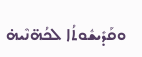ܘܩܰܕܺܝܫܽܘܬܳܐ ܠܟܳܗ̈ܢܶܝܗ̇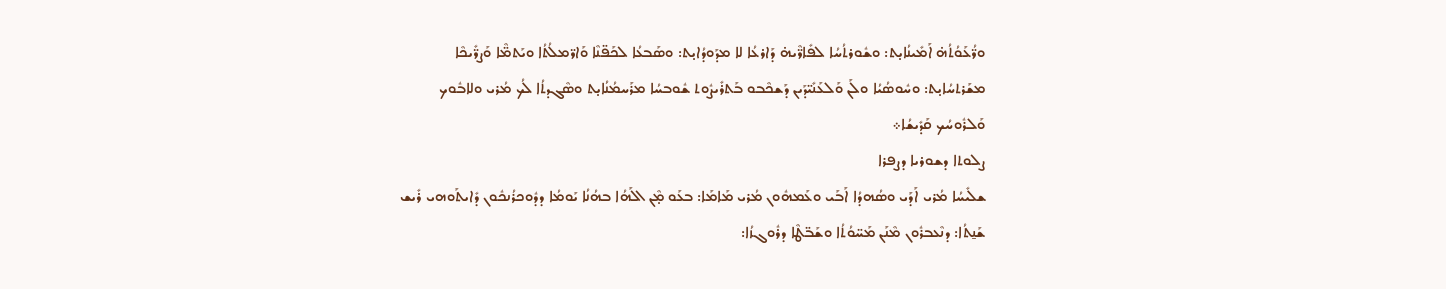ܘܪ̈ܳܥܰܘܳܬܳܗ̇ ܐܰܡܺܝܢܳܐܝ̣ܬ: ܘܫܽܘܪܬܳܚܳܐ ܠܦܺܐܪ̈ܶܝܗ̇ ܕܰܐܪܥܳܐ ܠܐ ܡܕܰܘܕܳܐܝ̣ܬ: ܘܣܰܒܥܳܐ ܠܟܰܦ̈ܢܶܐ ܘܰܐܪ̈ܡܠܳܬܳܐ ܘܝܰܬܡ̈ܶܐ ܘܰܨܪ̈ܺܝܟܶܐ ܡܫܰܪܬܚܳܐܝ̣ܬ: ܘܚܽܘܣܳܝܳܐ ܘܠܰܢ ܘܰܠܥܰܢܺܝ̈ܕܰܝܢ ܕܰܫܟܶܒܘ ܒܰܬܪܺܝܨܽܘܬ ܫܽܘܒܚܳܐ ܡܪܰܚܡܳܢܳܐܝ̣ܬ ܘܣܶܓܕܬܳܐ ܠܳܟ ܡܳܪܝ ܘܠܐܒܽܘܟ ܘܰܠܪܽܘܚܳܟ ܩܰܕܺܝܫܳܐ܀
ܨܠܘܬܐ ܕܫܘܪܝܐ ܕܨܦܪܐ
ܫܠܺܝܚܳܐ ܡܳܪܝ ܐܰܕܰܝ ܘܣܳܗܕܳܐ ܐܰܒܰܝ ܘܥܰܡܗܽܘܢ ܡܳܪܝ ܡܰܐܡܰܐ: ܒܥܰܘ ܡ̣ܶܢ ܐܠܰܗܳܐ ܒܗܳܢܳܐ ܝܰܘܡܳܐ ܕܕܽܘܟܪܳܢܟܽܘܢ ܕܺܐܝܬܰܘܗܝ ܪܺܝܫ ܫܰܢ̱ܬܳܐ: ܕܢܶܥܒܪܽܘܢ ܡܶܢܰܢ ܡܰܚ̈ܘܳܬܳܐ ܘܫܰܒ̈ܛܶܐ ܕܪܽܘܓܙܳܐ: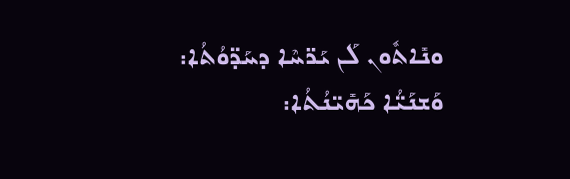ܘܢܺܐܬܽܘܢ ܠܰܢ ܝܰܪ̈ܚܶܐ ܕܚܰܕ̈ܘܳܬܳܐ: ܘܰܫܢܰܝ̈ܳܐ ܟܰܗܺܝ̈ܢܳܬܳܐ: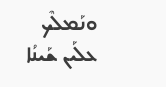ܘܢܰܡܠܶܟ ܥܠܰܝܢ ܫܰܝܢܳܐ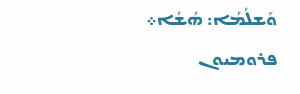ܘܰܫܠܳܡܳܐ: ܗܳܫܳܐ܀
ܦܪܘܡܝܘܢ